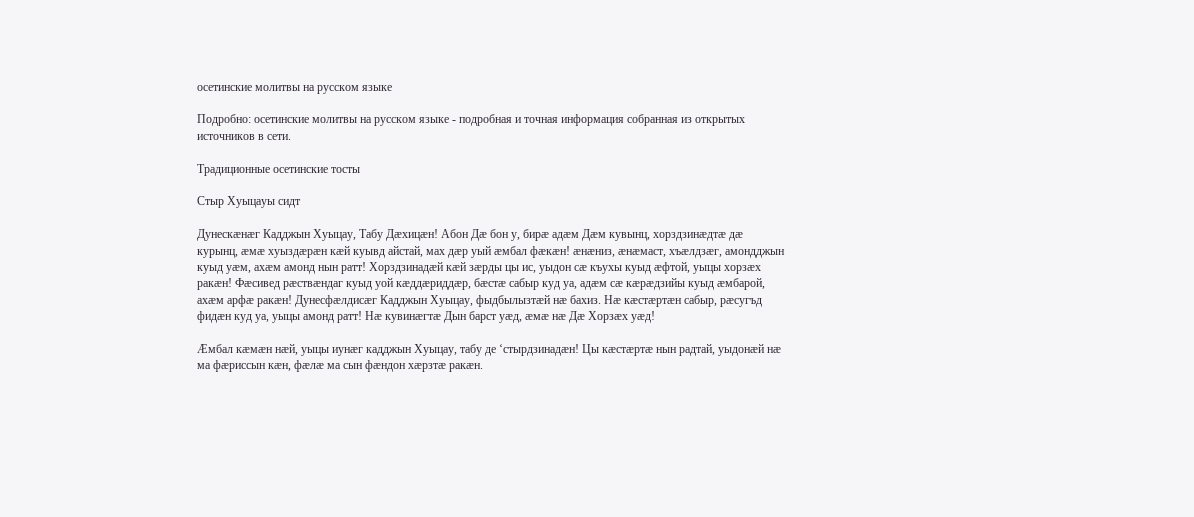осетинские молитвы на русском языке

Подробно: осетинские молитвы на русском языке - подробная и точная информация собранная из открытых источников в сети.

Традиционные осетинские тосты

Стыр Хуыцауы сидт

Дунескæнæг Кадджын Хуыцау, Табу Дæхицæн! Абон Дæ бон у, бирæ адæм Дæм кувынц, хорздзинæдтæ дæ курынц, æмæ хуыздæрæн кæй куывд айстай, мах дæр уый æмбал фæкæн! æнæниз, æнæмаст, хъæлдзæг, амондджын куыд уæм, ахæм амонд нын ратт! Хорздзинадæй кæй зæрды цы ис, уыдон сæ къухы куыд æфтой, уыцы хорзæх ракæн! Фæсивед рæствæндаг куыд уой кæддæриддæр, бæстæ сабыр куд уа, адæм сæ кæрæдзийы куыд æмбарой, ахæм арфæ ракæн! Дунесфæлдисæг Кадджын Хуыцау, фыдбылызтæй нæ бахиз. Нæ кæстæртæн сабыр, рæсугъд фидæн куд уа, уыцы амонд ратт! Нæ кувинæгтæ Дын барст уæд, æмæ нæ Дæ Хорзæх уæд!

Æмбал кæмæн нæй, уыцы иунæг кадджын Хуыцау, табу де ‘стырдзинадæн! Цы кæстæртæ нын радтай, уыдонæй нæ ма фæриссын кæн, фæлæ ма сын фæндон хæрзтæ ракæн.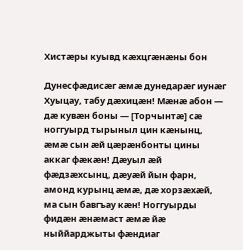Хистæры куывд кæхцгæнæны бон

Дунесфæдисæг æмæ дунедарæг иунæг Хуыцау, табу дæхицæн! Мæнæ абон — дæ кувæн боны — [Торчынтæ] сæ ноггуырд тырыныл цин кæнынц, æмæ сын æй цæрæнбонты цины аккаг фæкæн! Дæуыл æй фæдзæхсынц, дæуæй йын фарн, амонд курынц æмæ, дæ хорзæхæй, ма сын бавгъау кæн! Ноггуырды фидæн æнæмаст æмæ йæ ныййарджыты фæндиаг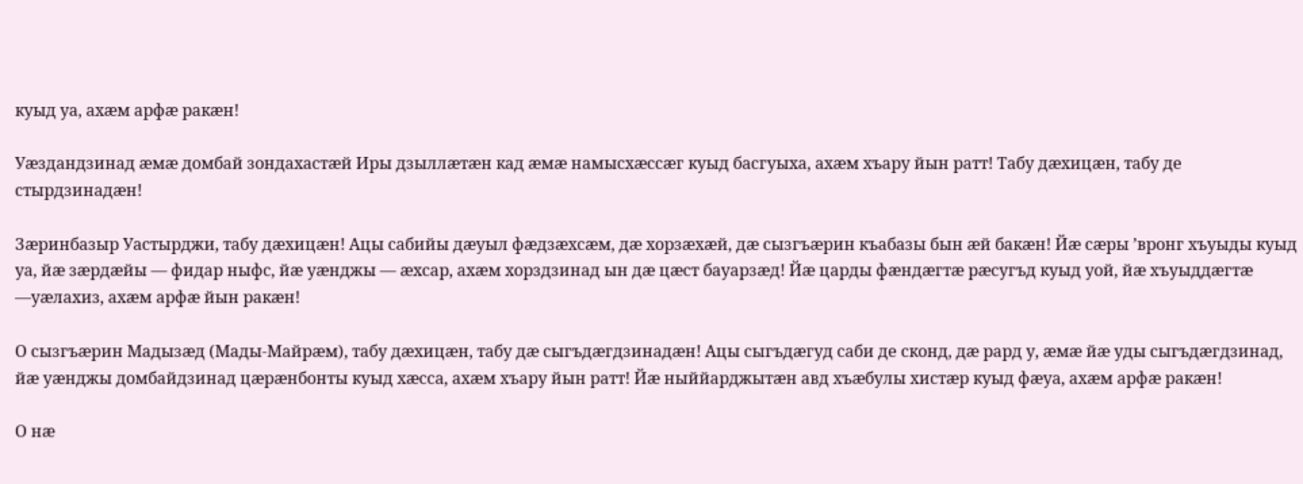куыд уа, ахæм арфæ ракæн!

Уæздандзинад æмæ домбай зондахастæй Иры дзыллæтæн кад æмæ намысхæссæг куыд басгуыха, ахæм хъару йын ратт! Табу дæхицæн, табу де стырдзинадæн!

Зæринбазыр Уастырджи, табу дæхицæн! Ацы сабийы дæуыл фæдзæхсæм, дæ хорзæхæй, дæ сызгъæрин къабазы бын æй бакæн! Йæ сæры ’вронг хъуыды куыд уа, йæ зæрдæйы — фидар ныфс, йæ уæнджы — æхсар, ахæм хорздзинад ын дæ цæст бауарзæд! Йæ царды фæндæгтæ рæсугъд куыд уой, йæ хъуыддæгтæ —уæлахиз, ахæм арфæ йын ракæн!

О сызгъæрин Мадызæд (Мады-Майрæм), табу дæхицæн, табу дæ сыгъдæгдзинадæн! Ацы сыгъдæгуд саби де сконд, дæ рард у, æмæ йæ уды сыгъдæгдзинад, йæ уæнджы домбайдзинад цæрæнбонты куыд хæсса, ахæм хъару йын ратт! Йæ ныййарджытæн авд хъæбулы хистæр куыд фæуа, ахæм арфæ ракæн!

О нæ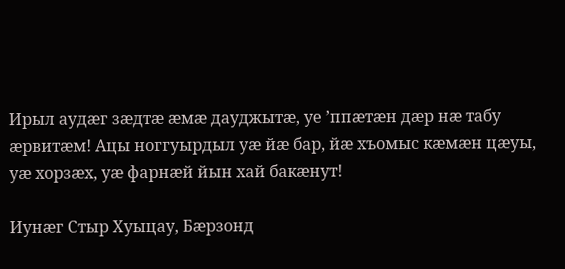Ирыл аудæг зæдтæ æмæ дауджытæ, уе ’ппæтæн дæр нæ табу æрвитæм! Ацы ноггуырдыл уæ йæ бар, йæ хъомыс кæмæн цæуы, уæ хорзæх, уæ фарнæй йын хай бакæнут!

Иунæг Стыр Хуыцау, Бæрзонд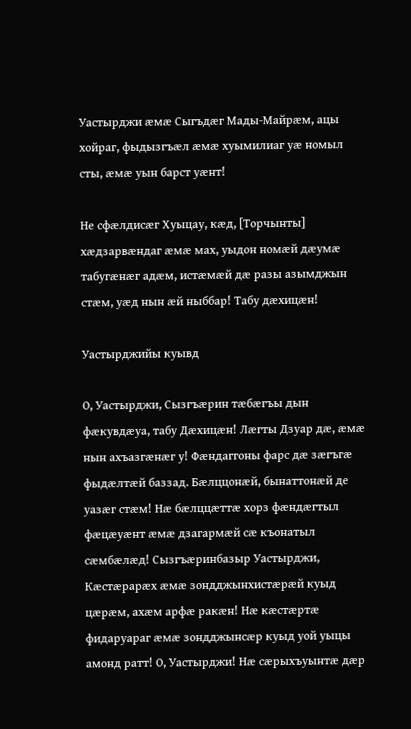Уастырджи æмæ Сыгъдæг Мады-Майрæм, ацы хойраг, фыдызгъæл æмæ хуымилиаг уæ номыл сты, æмæ уын барст уæнт!

Не сфæлдисæг Хуыцау, кæд, [Торчынты] хæдзарвæндаг æмæ мах, уыдон номæй дæумæ табугæнæг адæм, истæмæй дæ разы азымджын стæм, уæд нын æй ныббар! Табу дæхицæн!

Уастырджийы куывд

О, Уастырджи, Сызгъæрин тæбæгъы дын фæкувдæуа, табу Дæхицæн! Лæгты Дзуар дæ, æмæ нын ахъазгæнæг у! Фæндаггоны фарс дæ зæгъгæ фыдæлтæй баззад. Бæлццонæй, бынаттонæй де уазæг стæм! Нæ бæлццæттæ хорз фæндæгтыл фæцæуæнт æмæ дзагармæй сæ къонатыл сæмбæлæд! Сызгъæринбазыр Уастырджи, Кæстæрарæх æмæ зондджынхистæрæй куыд цæрæм, ахæм арфæ ракæн! Нæ кæстæртæ фидаруараг æмæ зондджынсæр куыд уой уыцы амонд ратт! О, Уастырджи! Нæ сæрыхъуынтæ дæр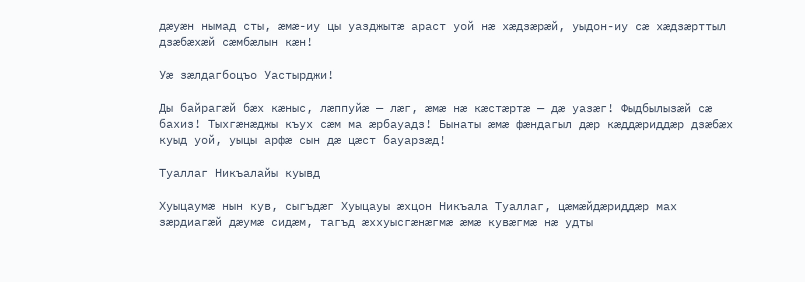дæуæн нымад сты, æмæ-иу цы уазджытæ араст уой нæ хæдзæрæй, уыдон-иу сæ хæдзæрттыл дзæбæхæй сæмбæлын кæн!

Уæ зæлдагбоцъо Уастырджи!

Ды байрагæй бæх кæныс, лæппуйæ — лæг, æмæ нæ кæстæртæ — дæ уазæг! Фыдбылызæй сæ бахиз! Тыхгæнæджы къух сæм ма æрбауадз! Бынаты æмæ фæндагыл дæр кæддæриддæр дзæбæх куыд уой, уыцы арфæ сын дæ цæст бауарзæд!

Туаллаг Никъалайы куывд

Хуыцаумæ нын кув, сыгъдæг Хуыцауы æхцон Никъала Туаллаг, цæмæйдæриддæр мах зæрдиагæй дæумæ сидæм, тагъд æххуысгæнæгмæ æмæ кувæгмæ нæ удты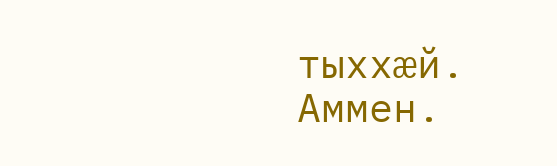тыххæй. Аммен.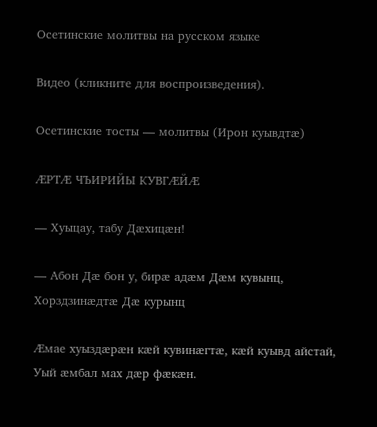Осетинские молитвы на русском языке

Видео (кликните для воспроизведения).

Осетинские тосты — молитвы (Ирон куывдтæ)

ÆРТÆ ЧЪИРИЙЫ КУВГÆЙÆ

— Хуыцау, табу Дæхицæн!

— Абон Дæ бон у, бирæ адæм Дæм кувынц, Хорздзинæдтæ Дæ курынц

Æмае хуыздæрæн кæй кувинæгтæ, кæй куывд айстай, Уый æмбал мах дæр фæкæн.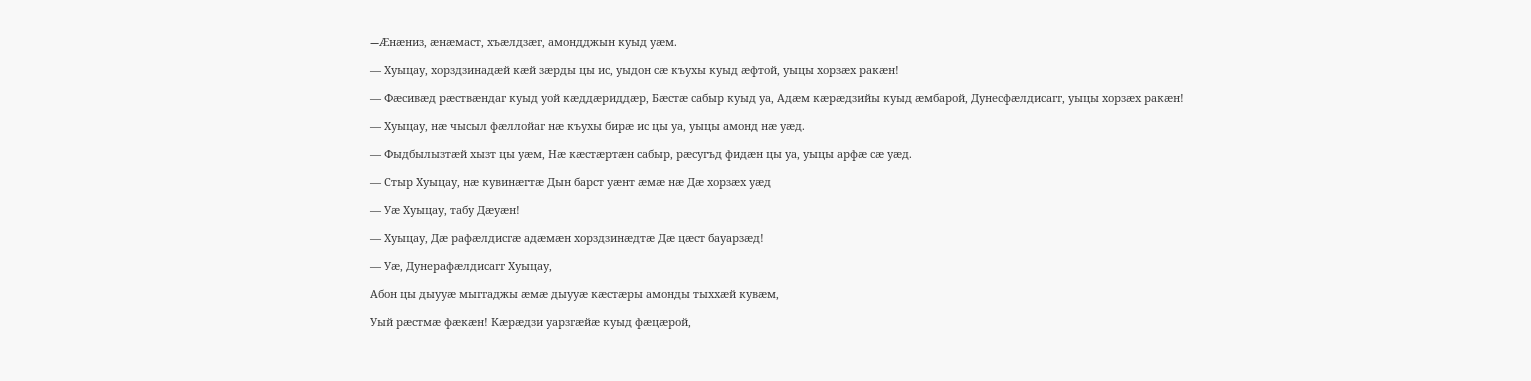—Æнæниз, æнæмаст, хъæлдзæг, амондджын куыд уæм.

— Хуыцау, хорздзинадæй кæй зæрды цы ис, уыдон сæ къухы куыд æфтой, уыцы хорзæх ракæн!

— Фæсивæд рæствæндаг куыд уой кæддæриддæр, Бæстæ сабыр куыд уа, Адæм кæрæдзийы куыд æмбарой, Дунесфæлдисагг, уыцы хорзæх ракæн!

— Хуыцау, нæ чысыл фæллойаг нæ къухы бирæ ис цы уа, уыцы амонд нæ уæд.

— Фыдбылызтæй хызт цы уæм, Нæ кæстæртæн сабыр, рæсугъд фидæн цы уа, уыцы арфæ сæ уæд.

— Стыр Хуыцау, нæ кувинæгтæ Дын барст уæнт æмæ нæ Дæ хорзæх уæд

— Уæ Хуыцау, табу Дæуæн!

— Хуыцау, Дæ рафæлдисгæ адæмæн хорздзинæдтæ Дæ цæст бауарзæд!

— Уæ, Дунерафæлдисагг Хуыцау,

Абон цы дыууæ мыггаджы æмæ дыууæ кæстæры амонды тыххæй кувæм,

Уый рæстмæ фæкæн! Кæрæдзи уарзгæйæ куыд фæцæрой,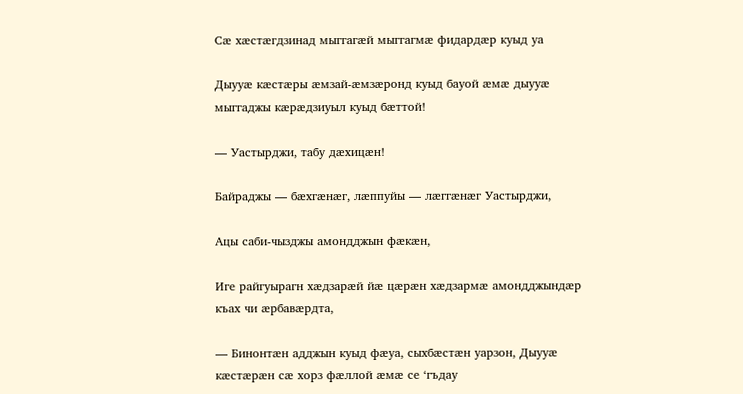Сæ хæстæгдзинад мыггагæй мыггагмæ фидардæр куыд уа

Дыууæ кæстæры æмзай-æмзæронд куыд бауой æмæ дыууæ мыггаджы кæрæдзиуыл куыд бæттой!

— Уастырджи, табу дæхицæн!

Байраджы — бæхгæнæг, лæппуйы — лæггæнæг Уастырджи,

Ацы саби-чызджы амондджын фæкæн,

Иге райгуырагн хæдзарæй йæ цæрæн хæдзармæ амондджындæр къах чи æрбавæрдта,

— Бинонтæн адджын куыд фæуа, сыхбæстæн уарзон, Дыууæ кæстæрæн сæ хорз фæллой æмæ се ‘гъдау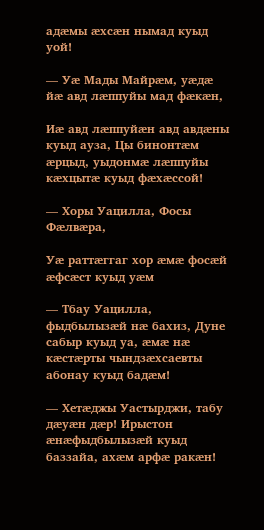адæмы æхсæн нымад куыд уой!

— Уæ Мады Майрæм, уæдæ йæ авд лæппуйы мад фæкæн,

Иæ авд лæппуйæн авд авдæны куыд ауза, Цы бинонтæм æрцыд, уыдонмæ лæппуйы кæхцытæ куыд фæхæссой!

— Хоры Уацилла, Фосы Фæлвæра,

Уæ раттæггаг хор æмæ фосæй æфсæст куыд уæм

— Тбау Уацилла, фыдбылызæй нæ бахиз, Дуне сабыр куыд уа, æмæ нæ кæстæрты чындзæхсаевты абонау куыд бадæм!

— Хетæджы Уастырджи, табу дæуæн дæр! Ирыстон æнæфыдбылызæй куыд баззайа, ахæм арфæ ракæн!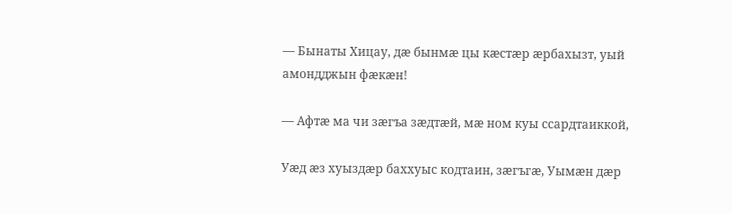— Бынаты Хицау, дæ бынмæ цы кæстæр æрбахызт, уый амондджын фæкæн!

— Афтæ ма чи зæгъа зæдтæй, мæ ном куы ссардтаиккой,

Уæд æз хуыздæр баххуыс кодтаин, зæгъгæ, Уымæн дæр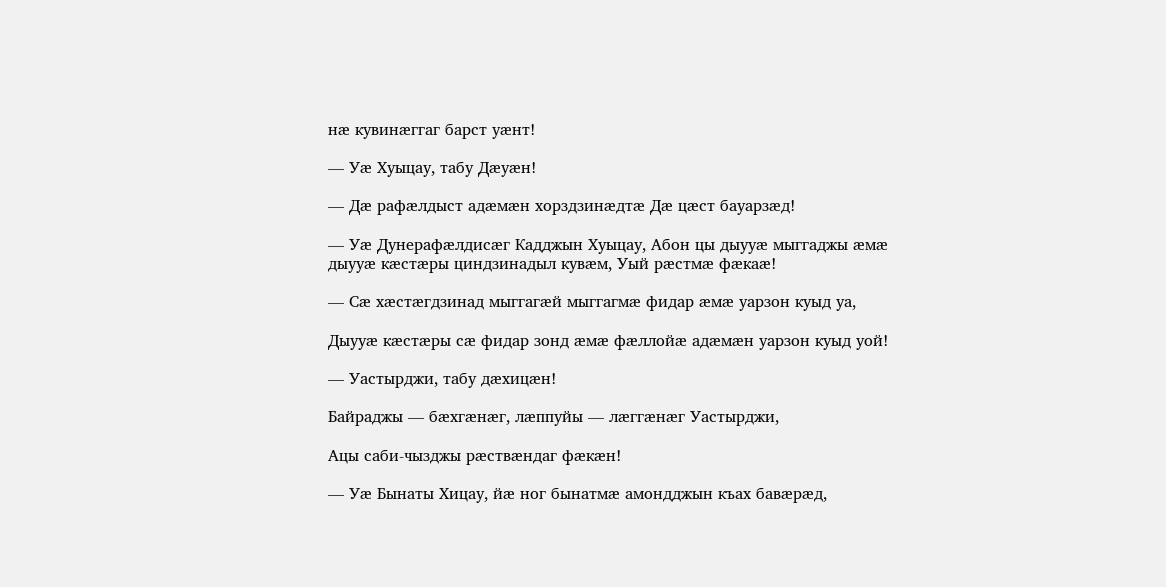нæ кувинæггаг барст уæнт!

— Уæ Хуыцау, табу Дæуæн!

— Дæ рафæлдыст адæмæн хорздзинæдтæ Дæ цæст бауарзæд!

— Уæ Дунерафæлдисæг Кадджын Хуыцау, Абон цы дыууæ мыггаджы æмæ дыууæ кæстæры циндзинадыл кувæм, Уый рæстмæ фæкаæ!

— Сæ хæстæгдзинад мыггагæй мыггагмæ фидар æмæ уарзон куыд уа,

Дыууæ кæстæры сæ фидар зонд æмæ фæллойæ адæмæн уарзон куыд уой!

— Уастырджи, табу дæхицæн!

Байраджы — бæхгæнæг, лæппуйы — лæггæнæг Уастырджи,

Ацы саби-чызджы рæствæндаг фæкæн!

— Уæ Бынаты Хицау, йæ ног бынатмæ амондджын къах бавæрæд,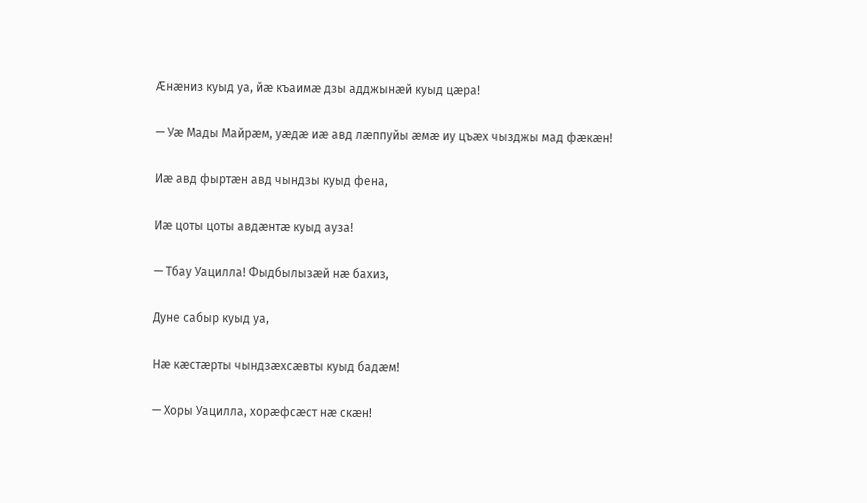Æнæниз куыд уа, йæ къаимæ дзы адджынæй куыд цæра!

— Уæ Мады Майрæм, уæдæ иæ авд лæппуйы æмæ иу цъæх чызджы мад фæкæн!

Иæ авд фыртæн авд чындзы куыд фена,

Иæ цоты цоты авдæнтæ куыд ауза!

— Тбау Уацилла! Фыдбылызæй нæ бахиз,

Дуне сабыр куыд уа,

Нæ кæстæрты чындзæхсæвты куыд бадæм!

— Хоры Уацилла, хорæфсæст нæ скæн!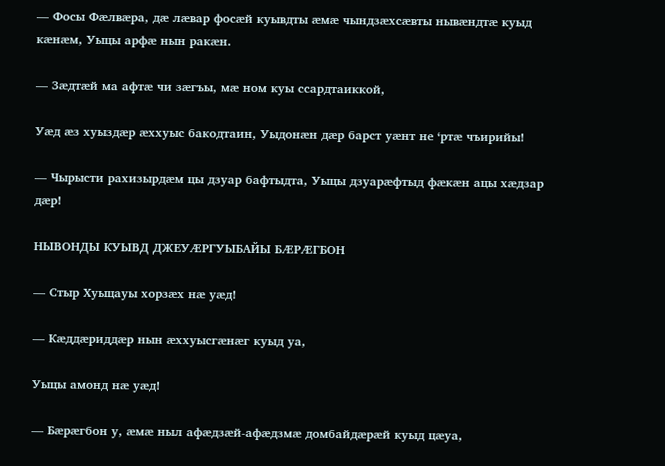— Фосы Фæлвæра, дæ лæвар фосæй куывдты æмæ чындзæхсæвты нывæндтæ куыд кæнæм, Уыцы арфæ нын ракæн.

— Зæдтæй ма афтæ чи зæгъы, мæ ном куы ссардтаиккой,

Уæд æз хуыздæр æххуыс бакодтаин, Уыдонæн дæр барст уæнт не ‘ртæ чъирийы!

— Чырысти рахизырдæм цы дзуар бафтыдта, Уыцы дзуарæфтыд фæкæн ацы хæдзар дæр!

НЫВОНДЫ КУЫВД ДЖЕУÆРГУЫБАЙЫ БÆРÆГБОН

— Стыр Хуыцауы хорзæх нæ уæд!

— Кæддæриддæр нын æххуысгæнæг куыд уа,

Уыцы амонд нæ уæд!

— Бæрæгбон у, æмæ ныл афæдзæй-афæдзмæ домбайдæрæй куыд цæуа,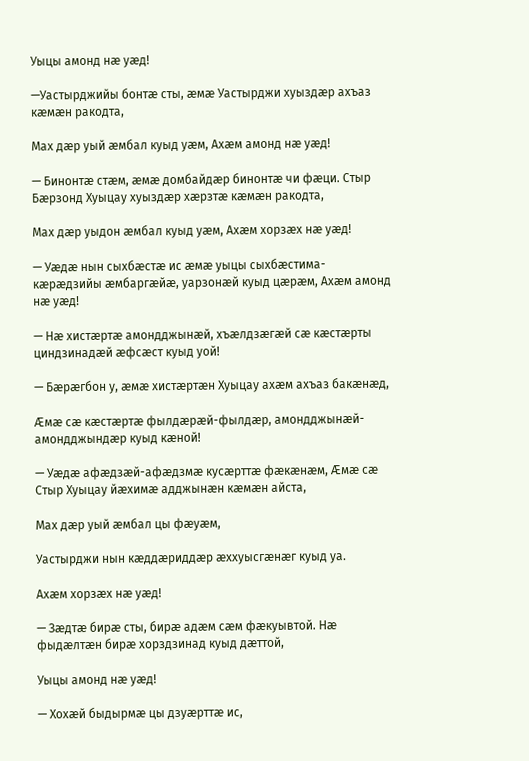Уыцы амонд нæ уæд!

—Уастырджийы бонтæ сты, æмæ Уастырджи хуыздæр ахъаз кæмæн ракодта,

Мах дæр уый æмбал куыд уæм, Ахæм амонд нæ уæд!

— Бинонтæ стæм, æмæ домбайдæр бинонтæ чи фæци. Стыр Бæрзонд Хуыцау хуыздæр хæрзтæ кæмæн ракодта,

Мах дæр уыдон æмбал куыд уæм, Ахæм хорзæх нæ уæд!

— Уæдæ нын сыхбæстæ ис æмæ уыцы сыхбæстима-кæрæдзийы æмбаргæйæ, уарзонæй куыд цæрæм, Ахæм амонд нæ уæд!

— Нæ хистæртæ амондджынæй, хъæлдзæгæй сæ кæстæрты циндзинадæй æфсæст куыд уой!

— Бæрæгбон у, æмæ хистæртæн Хуыцау ахæм ахъаз бакæнæд,

Æмæ сæ кæстæртæ фылдæрæй-фылдæр, амондджынæй-амондджындæр куыд кæной!

— Уæдæ афæдзæй-афæдзмæ кусæрттæ фæкæнæм, Æмæ сæ Стыр Хуыцау йæхимæ адджынæн кæмæн айста,

Мах дæр уый æмбал цы фæуæм,

Уастырджи нын кæддæриддæр æххуысгæнæг куыд уа.

Ахæм хорзæх нæ уæд!

— Зæдтæ бирæ сты, бирæ адæм сæм фæкуывтой. Нæ фыдæлтæн бирæ хорздзинад куыд дæттой,

Уыцы амонд нæ уæд!

— Хохæй быдырмæ цы дзуæрттæ ис,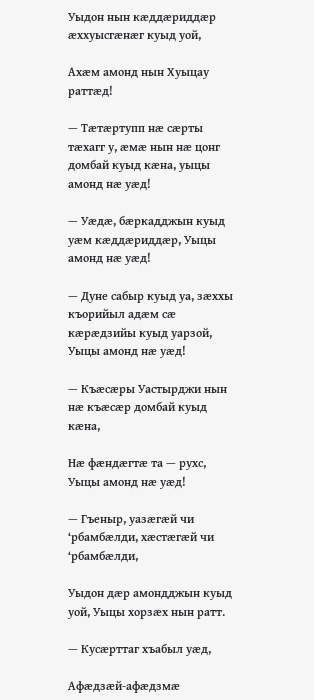Уыдон нын кæддæриддæр æххуысгæнæг куыд уой,

Ахæм амонд нын Хуыцау раттæд!

— Тæтæртупп нæ сæрты тæхагг у, æмæ нын нæ цонг домбай куыд кæна, уыцы амонд нæ уæд!

— Уæдæ, бæркадджын куыд уæм кæддæриддæр, Уыцы амонд нæ уæд!

— Дуне сабыр куыд уа, зæххы къорийыл адæм сæ кæрæдзийы куыд уарзой, Уыцы амонд нæ уæд!

— Къæсæры Уастырджи нын нæ къæсæр домбай куыд кæна,

Нæ фæндæгтæ та — рухс, Уыцы амонд нæ уæд!

— Гъеныр, уазæгæй чи ‘рбамбæлди, хæстæгæй чи ‘рбамбæлди,

Уыдон дæр амондджын куыд уой, Уыцы хорзæх нын ратт.

— Кусæрттаг хъабыл уæд,

Афæдзæй-афæдзмæ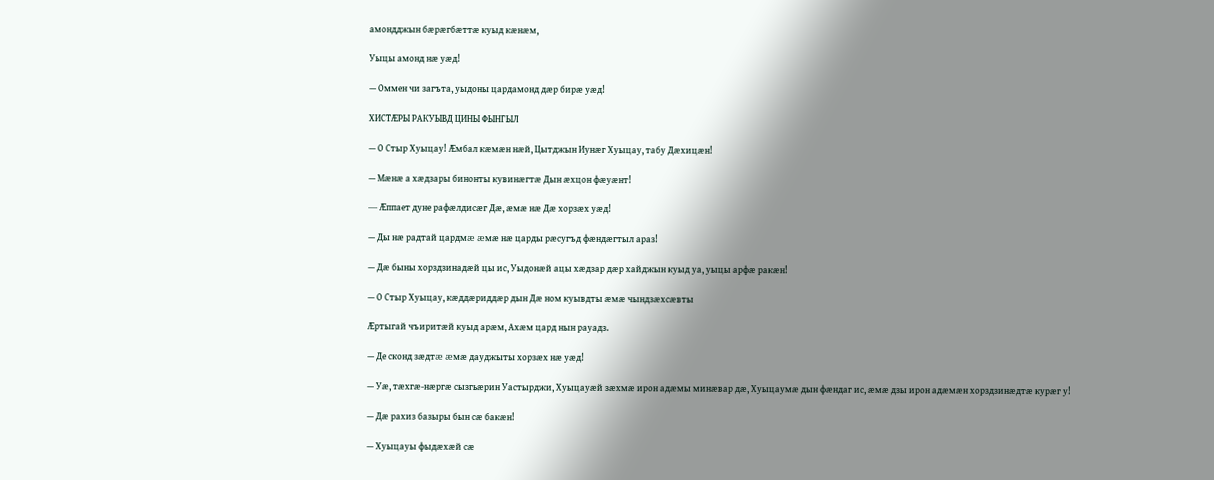амондджын бæрæгбæттæ куыд кæнæм,

Уыцы амонд нæ уæд!

— Оммен чи загъта, уыдоны цардамонд дæр бирæ уæд!

ХИСТÆРЫ РАКУЫВД ЦИНЫ ФЫНГЫЛ

— О Стыр Хуыцау! Æмбал кæмæн нæй, Цытджын Иунæг Хуыцау, табу Дæхицæн!

— Мæнæ а хæдзары бинонты кувинæгтæ Дын æхцон фæуæнт!

— Æппает дуне рафæлдисæг Дæ, æмæ нæ Дæ хорзæх уæд!

— Ды нæ радтай цардмæ æмæ нæ царды рæсугъд фæндæгтыл араз!

— Дæ быны хорздзинадæй цы ис, Уыдонæй ацы хæдзар дæр хайджын куыд уа, уыцы арфæ ракæн!

— О Стыр Хуыцау, кæддæриддæр дын Дæ ном куывдты æмæ чындзæхсæвты

Æртыгай чъиритæй куыд арæм, Ахæм цард нын рауадз.

— Де сконд зæдтæ æмæ дауджыты хорзæх нæ уæд!

— Уæ, тæхгæ-нæргæ сызгьæрин Уастырджи, Хуыцауæй зæхмæ ирон адæмы минæвар дæ, Хуыцаумæ дын фæндаг ис, æмæ дзы ирон адæмæн хорздзинæдтæ курæг у!

— Дæ рахиз базыры бын сæ бакæн!

— Хуыцауы фыдæхæй сæ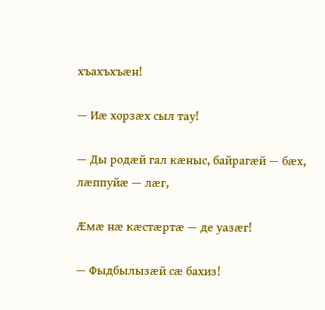хъахъхъæн!

— Иæ хорзæх сыл тау!

— Ды родæй гал кæныс, байрагæй — бæх, лæппуйæ — лæг,

Æмæ нæ кæстæртæ — де уазæг!

— Фыдбылызæй сæ бахиз!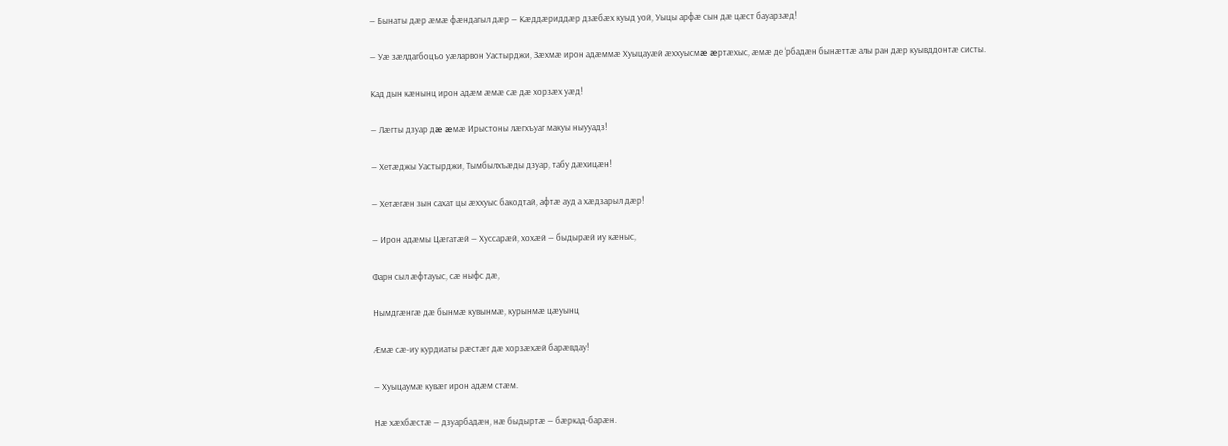— Бынаты дæр æмæ фæндагыл дæр — Кæддæриддæр дзæбæх куыд уой, Уыцы арфæ сын дæ цæст бауарзæд!

— Уæ зæлдагбоцъо уæларвон Уастырджи, Зæхмæ ирон адæммæ Хуыцауæй æххуысмæ æртæхыс, æмæ де ‘рбадæн бынæттæ алы ран дæр куывддонтæ систы.

Кад дын кæнынц ирон адæм æмæ сæ дæ хорзæх уæд!

— Лæгты дзуар дæ æмæ Ирыстоны лæгхъуаг макуы ныууадз!

— Хетæджы Уастырджи, Тымбылхъæды дзуар, табу дæхицæн!

— Хетæгæн зын сахат цы æххуыс бакодтай, афтæ ауд а хæдзарыл дæр!

— Ирон адæмы Цæгатæй — Хуссарæй, хохæй — быдырæй иу кæныс,

Фарн сыл æфтауыс, сæ ныфс дæ,

Нымдгæнгæ дæ бынмæ кувынмæ, курынмæ цæуынц

Æмæ сæ-иу курдиаты рæстæг дæ хорзæхæй барæвдау!

— Хуыцаумæ кувæг ирон адæм стæм.

Нæ хæхбæстæ — дзуарбадæн, нæ быдыртæ — бæркад-барæн.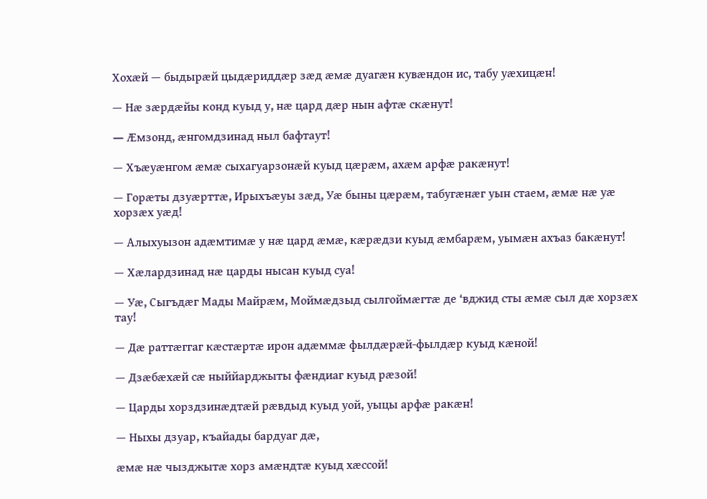Хохæй — быдырæй цыдæриддæр зæд æмæ дуагæн кувæндон ис, табу уæхицæн!

— Нæ зæрдæйы конд куыд у, нæ цард дæр нын афтæ скæнут!

— Æмзонд, æнгомдзинад ныл бафтаут!

— Хъæуæнгом æмæ сыхагуарзонæй куыд цæрæм, ахæм арфæ ракæнут!

— Горæты дзуæрттæ, Ирыхъæуы зæд, Уæ быны цæрæм, табугæнæг уын стаем, æмæ нæ уæ хорзæх уæд!

— Алыхуызон адæмтимæ у нæ цард æмæ, кæрæдзи куыд æмбарæм, уымæн ахъаз бакæнут!

— Хæлардзинад нæ царды нысан куыд суа!

— Уæ, Сыгъдæг Мады Майрæм, Моймæдзыд сылгоймæгтæ де ‘вджид сты æмæ сыл дæ хорзæх тау!

— Дæ раттæггаг кæстæртæ ирон адæммæ фылдæрæй-фылдæр куыд кæной!

— Дзæбæхæй сæ ныййарджыты фæндиаг куыд рæзой!

— Царды хорздзинæдтæй рæвдыд куыд уой, уыцы арфæ ракæн!

— Ныхы дзуар, къайады бардуаг дæ,

æмæ нæ чызджытæ хорз амæндтæ куыд хæссой!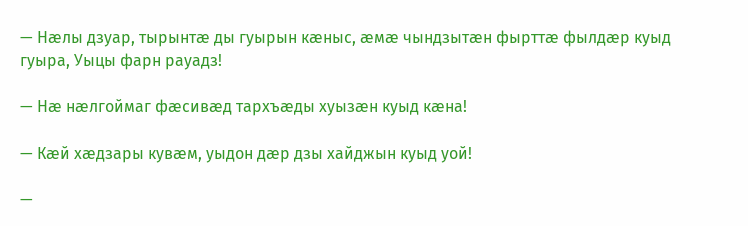— Нæлы дзуар, тырынтæ ды гуырын кæныс, æмæ чындзытæн фырттæ фылдæр куыд гуыра, Уыцы фарн рауадз!

— Нæ нæлгоймаг фæсивæд тархъæды хуызæн куыд кæна!

— Кæй хæдзары кувæм, уыдон дæр дзы хайджын куыд уой!

—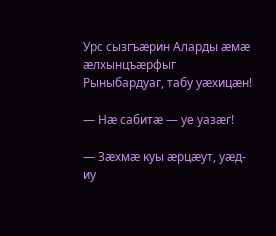Урс сызгъæрин Аларды æмæ æлхынцъæрфыг Рыныбардуаг, табу уæхицæн!

— Нæ сабитæ — уе уазæг!

— Зæхмæ куы æрцæут, уæд-иу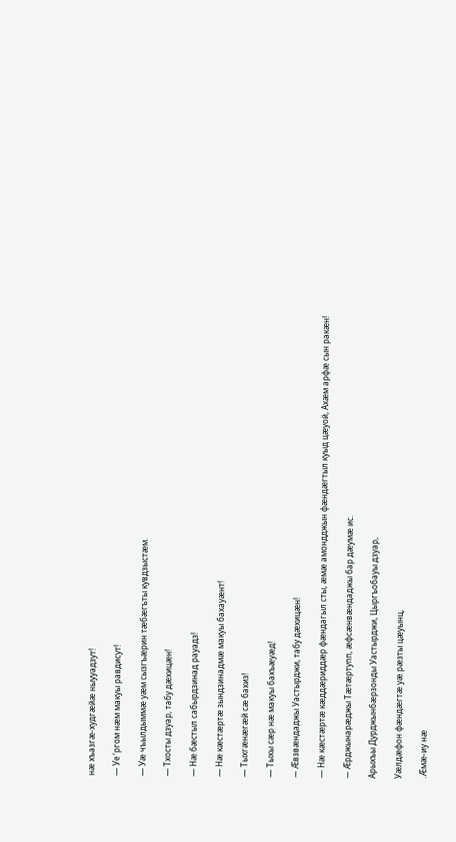нæ хъазгæ-худгæйæ ныууадзут!

— Уе ‘ргом нæм макуы равдисут!

— Уæ чъылдыммæ уæм сызгъæрин тæбæгъты кувдзыстæм.

— Тхосты дзуар, табу дæхицæн!

— Нæ бæстыл сабырдзинад рауадз!

— Нæ кæстæртæ зындзинадмæ макуы бахауæнт!

— Тыхгæнæгæй сæ бахиз!

— Тыхы сæр нæ макуы бахъæуæд!

— Æвзвæндаджы Уастырджи, табу дæхицæн!

— Нæ кæстæртæ кæддæриддæр фæндагыл сты, æмæ амондджын фæндæгтыл куыд цæуой, Ахæм арфæ сын ракæн!

— Æрджынарæджы Тæтæртупп, æфсæнвæндаджы бар дæумæ ис.

Арыхъы Дурджынбæрзонды Уастырджи, Цыргъобауы дзуар,

Уæлдæфон фæндæгтæ уæ рæзты цæуынц,

.Æмæ-иу нæ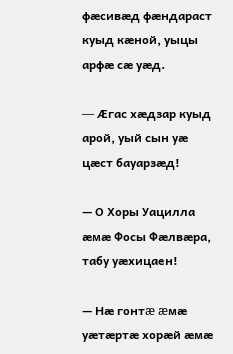фæсивæд фæндараст куыд кæной, уыцы арфæ сæ уæд.

— Æгас хæдзар куыд арой, уый сын уæ цæст бауарзæд!

— О Хоры Уацилла æмæ Фосы Фæлвæра, табу уæхицаен!

— Нæ гонтæ æмæ уæтæртæ хорæй æмæ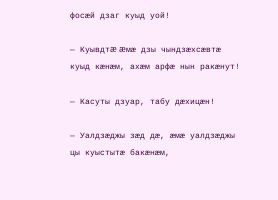фосæй дзаг куыд уой!

— Куывдтæ æмæ дзы чындзæхсæвтæ куыд кæнæм, ахæм арфæ нын ракæнут!

— Касуты дзуар, табу дæхицæн!

— Уалдзæджы зæд дæ, æмæ уалдзæджы цы куыстытæ бакæнæм,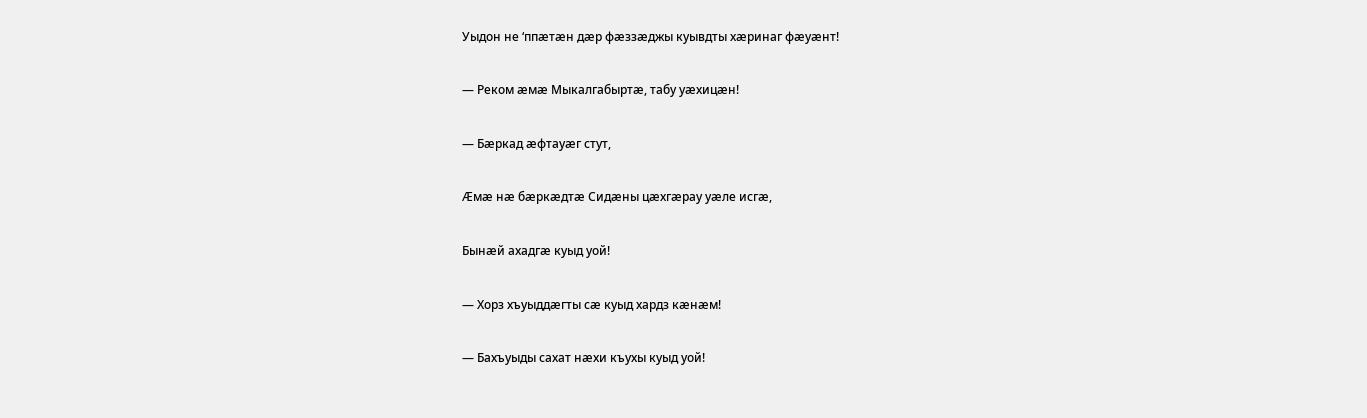Уыдон не ‘ппæтæн дæр фæззæджы куывдты хæринаг фæуæнт!

— Реком æмæ Мыкалгабыртæ, табу уæхицæн!

— Бæркад æфтауæг стут,

Æмæ нæ бæркæдтæ Сидæны цæхгæрау уæле исгæ,

Бынæй ахадгæ куыд уой!

— Хорз хъуыддæгты сæ куыд хардз кæнæм!

— Бахъуыды сахат нæхи къухы куыд уой!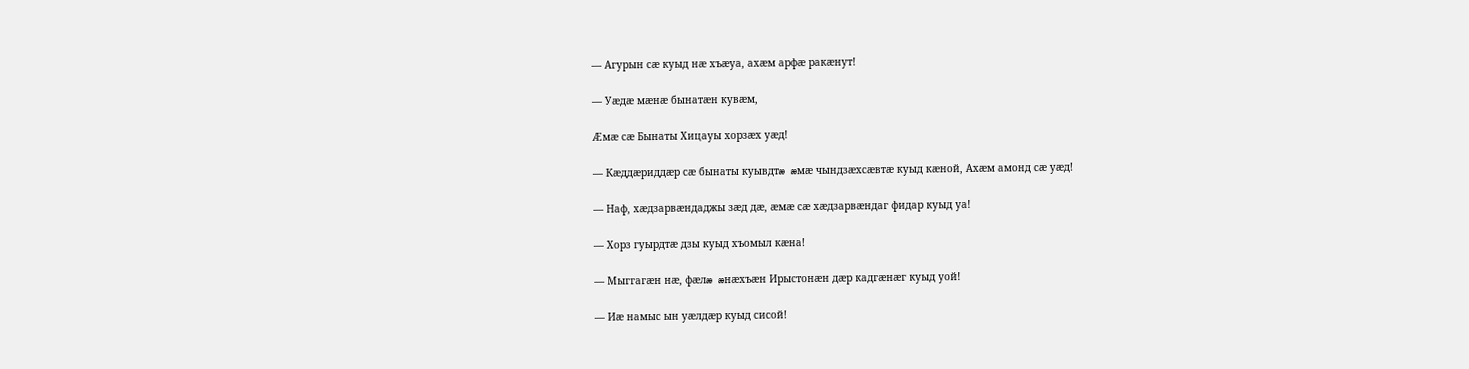— Агурын сæ куыд нæ хъæуа, ахæм арфæ ракæнут!

— Уæдæ мæнæ бынатæн кувæм,

Æмæ сæ Бынаты Хицауы хорзæх уæд!

— Кæддæриддæр сæ бынаты куывдтæ æмæ чындзæхсæвтæ куыд кæной, Ахæм амонд сæ уæд!

— Наф, хæдзарвæндаджы зæд дæ, æмæ сæ хæдзарвæндаг фидар куыд уа!

— Хорз гуырдтæ дзы куыд хъомыл кæна!

— Мыггагæн нæ, фæлæ æнæхъæн Ирыстонæн дæр кадгæнæг куыд уой!

— Иæ намыс ын уæлдæр куыд сисой!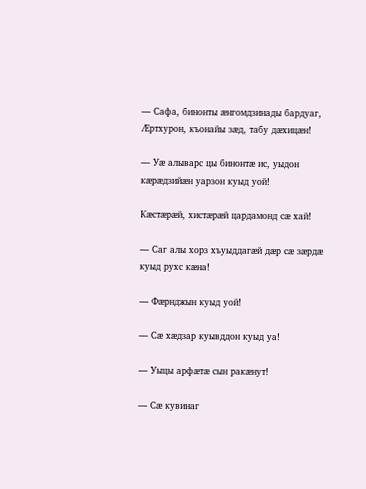— Сафа, бинонты æнгомдзинады бардуаг, Æртхурон, къонайы зæд, табу дæхицæн!

— Уæ алыварс цы бинонтæ ис, уыдон кæрæдзийæн уарзон куыд уой!

Кæстæрæй, хистæрæй цардамонд сæ хай!

— Саг алы хорз хъуыддагæй дæр сæ зæрдæ куыд рухс кæна!

— Фæрнджын куыд уой!

— Сæ хæдзар куывддон куыд уа!

— Уыцы арфæтæ сын ракæнут!

— Сæ кувинаг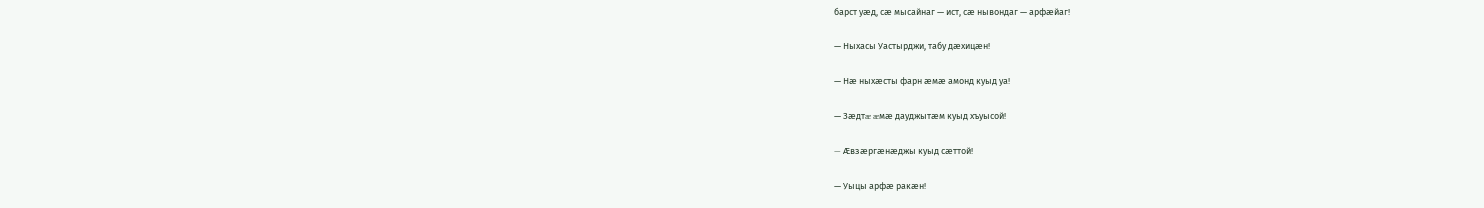барст уæд, сæ мысайнаг — ист, сæ нывондаг — арфæйаг!

— Ныхасы Уастырджи, табу дæхицæн!

— Нæ ныхæсты фарн æмæ амонд куыд уа!

— Зæдтæ æмæ дауджытæм куыд хъуысой!

— Æвзæргæнæджы куыд сæттой!

— Уыцы арфæ ракæн!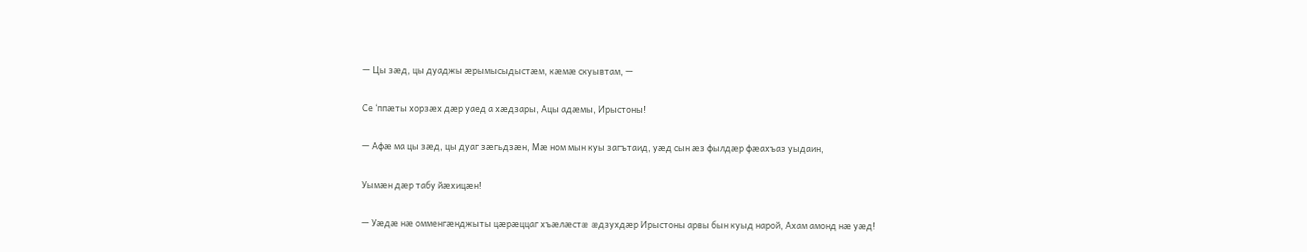— Цы зæд, цы дуаджы æрымысыдыстæм, кæмæ скуывтам, —

Се ‘ппæты хорзæх дæр уаед а хæдзары, Ацы адæмы, Ирыстоны!

— Афæ ма цы зæд, цы дуаг зæгьдзæн, Мæ ном мын куы загътаид, уæд сын æз фылдæр фæахъаз уыдаин,

Уымæн дæр табу йæхицæн!

— Уæдæ нæ омменгæнджыты цæрæццаг хъæлæстæ æдзухдæр Ирыстоны арвы бын куыд нарой, Ахам амонд нæ уæд!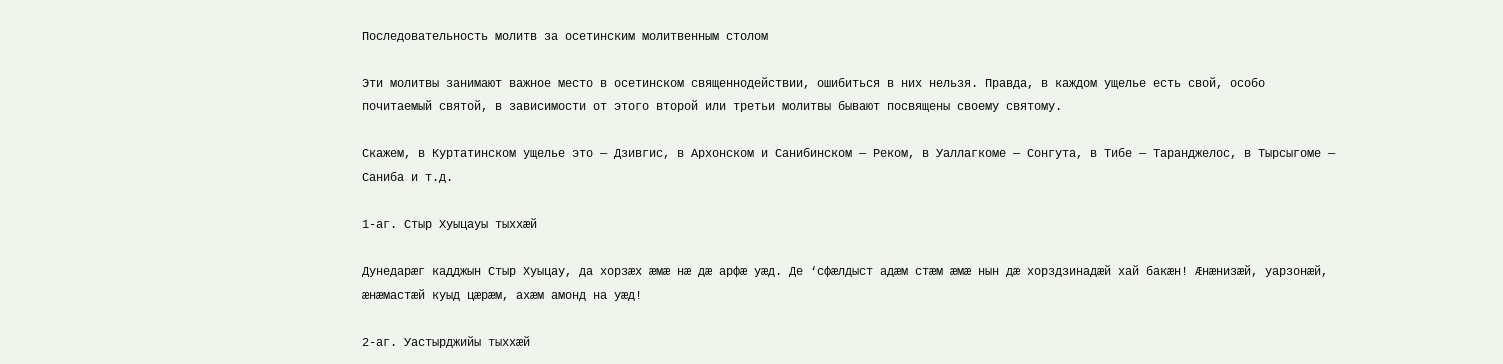Последовательность молитв за осетинским молитвенным столом

Эти молитвы занимают важное место в осетинском священнодействии, ошибиться в них нельзя. Правда, в каждом ущелье есть свой, особо почитаемый святой, в зависимости от этого второй или третьи молитвы бывают посвящены своему святому.

Скажем, в Куртатинском ущелье это — Дзивгис, в Архонском и Санибинском — Реком, в Уаллагкоме — Сонгута, в Тибе — Таранджелос, в Тырсыгоме — Саниба и т.д.

1-аг. Стыр Хуыцауы тыххӕй

Дунедарӕг кадджын Стыр Хуыцау, да хорзӕх ӕмӕ нӕ дӕ арфӕ уӕд. Де ‘сфӕлдыст адӕм стӕм ӕмӕ нын дӕ хорздзинадӕй хай бакӕн! Ӕнӕнизӕй, уарзонӕй, ӕнӕмастӕй куыд цӕрӕм, ахӕм амонд на уӕд!

2-аг. Уастырджийы тыххӕй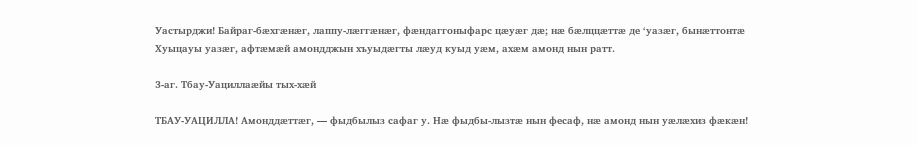Уастырджи! Байраг-бӕхгӕнӕг, лаппу-лӕггӕнӕг, фӕндаггоныфарс цӕуӕг дӕ; нӕ бӕлццӕттӕ де ‘уазӕг, бынӕттонтӕ Хуыцауы уазӕг, афтӕмӕй амондджын хъуыдӕгты лӕуд куыд уӕм, ахӕм амонд нын ратт.

3-аг. Тбау-Уациллаӕйы тых-хӕй

ТБАУ-УАЦИЛЛА! Амонддӕттӕг, — фыдбылыз сафаг у. Нӕ фыдбы-лызтӕ нын фесаф, нӕ амонд нын уӕлӕхиз фӕкӕн!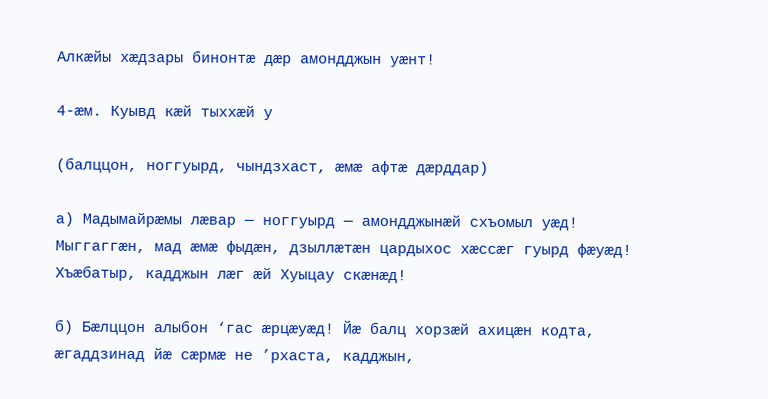Алкӕйы хӕдзары бинонтӕ дӕр амондджын уӕнт!

4-ӕм. Куывд кӕй тыххӕй у

(балццон, ноггуырд, чындзхаст, ӕмӕ афтӕ дӕрддар)

а) Мадымайрӕмы лӕвар — ноггуырд — амондджынӕй схъомыл уӕд! Мыггаггӕн, мад ӕмӕ фыдӕн, дзыллӕтӕн цардыхос хӕссӕг гуырд фӕуӕд! Хъӕбатыр, кадджын лӕг ӕй Хуыцау скӕнӕд!

б) Бӕлццон алыбон ‘гас ӕрцӕуӕд! Йӕ балц хорзӕй ахицӕн кодта, ӕгаддзинад йӕ сӕрмӕ не ’рхаста, кадджын,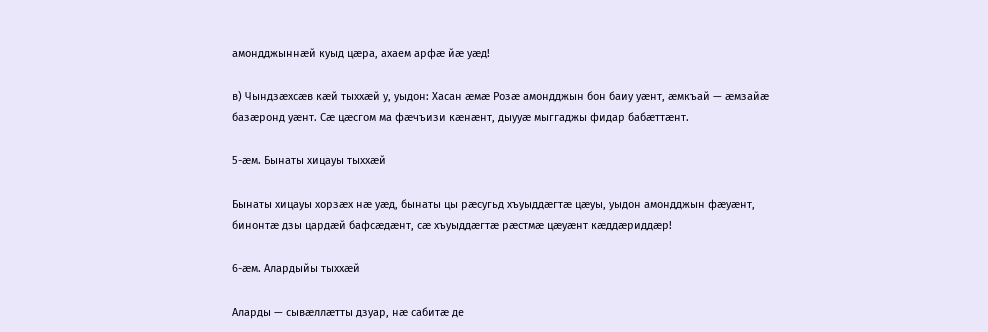амондджыннӕй куыд цӕра, ахаем арфӕ йӕ уӕд!

в) Чындзӕхсӕв кӕй тыххӕй у, уыдон: Хасан ӕмӕ Розӕ амондджын бон баиу уӕнт, ӕмкъай — ӕмзайӕ базӕронд уӕнт. Сӕ цӕсгом ма фӕчъизи кӕнӕнт, дыууӕ мыггаджы фидар бабӕттӕнт.

5-ӕм. Бынаты хицауы тыххӕй

Бынаты хицауы хорзӕх нӕ уӕд, бынаты цы рӕсугьд хъуыддӕгтӕ цӕуы, уыдон амондджын фӕуӕнт, бинонтӕ дзы цардӕй бафсӕдӕнт, сӕ хъуыддӕгтӕ рӕстмӕ цӕуӕнт кӕддӕриддӕр!

6-ӕм. Алардыйы тыххӕй

Аларды — сывӕллӕтты дзуар, нӕ сабитӕ де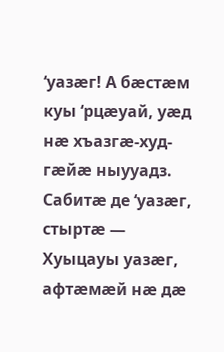‘уазӕг! А бӕстӕм куы ‘рцӕуай, уӕд нӕ хъазгӕ-худ-гӕйӕ ныууадз. Сабитӕ де ‘уазӕг, стыртӕ — Хуыцауы уазӕг, афтӕмӕй нӕ дӕ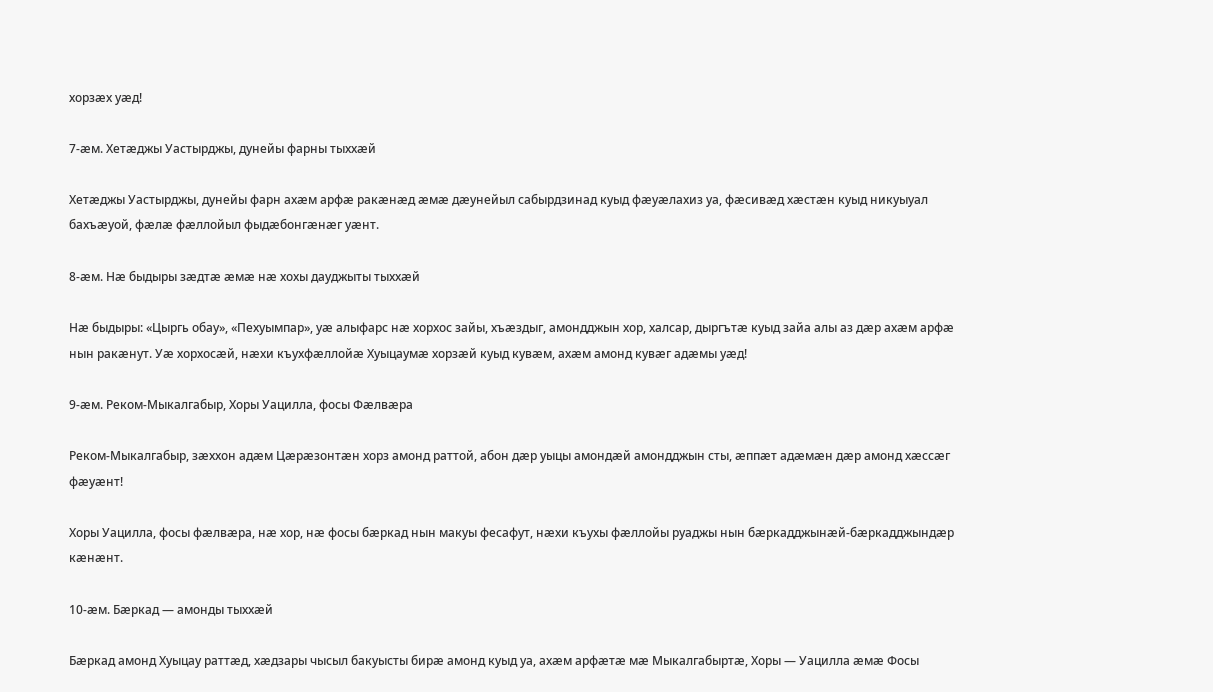хорзӕх уӕд!

7-ӕм. Хетӕджы Уастырджы, дунейы фарны тыххӕй

Хетӕджы Уастырджы, дунейы фарн ахӕм арфӕ ракӕнӕд ӕмӕ дӕунейыл сабырдзинад куыд фӕуӕлахиз уа, фӕсивӕд хӕстӕн куыд никуыуал бахъӕуой, фӕлӕ фӕллойыл фыдӕбонгӕнӕг уӕнт.

8-ӕм. Нӕ быдыры зӕдтӕ ӕмӕ нӕ хохы дауджыты тыххӕй

Нӕ быдыры: «Цыргь обау», «Пехуымпар», уӕ алыфарс нӕ хорхос зайы, хъӕздыг, амондджын хор, халсар, дыргътӕ куыд зайа алы аз дӕр ахӕм арфӕ нын ракӕнут. Уӕ хорхосӕй, нӕхи къухфӕллойӕ Хуыцаумӕ хорзӕй куыд кувӕм, ахӕм амонд кувӕг адӕмы уӕд!

9-ӕм. Реком-Мыкалгабыр, Хоры Уацилла, фосы Фӕлвӕра

Реком-Мыкалгабыр, зӕххон адӕм Цӕрӕзонтӕн хорз амонд раттой, абон дӕр уыцы амондӕй амондджын сты, ӕппӕт адӕмӕн дӕр амонд хӕссӕг фӕуӕнт!

Хоры Уацилла, фосы фӕлвӕра, нӕ хор, нӕ фосы бӕркад нын макуы фесафут, нӕхи къухы фӕллойы руаджы нын бӕркадджынӕй-бӕркадджындӕр кӕнӕнт.

10-ӕм. Бӕркад — амонды тыххӕй

Бӕркад амонд Хуыцау раттӕд, хӕдзары чысыл бакуысты бирӕ амонд куыд уа, ахӕм арфӕтӕ мӕ Мыкалгабыртӕ, Хоры — Уацилла ӕмӕ Фосы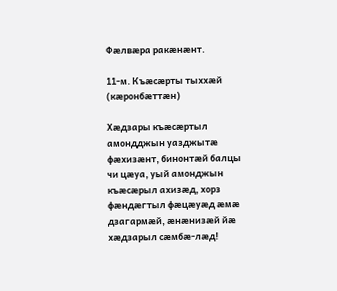Фӕлвӕра ракӕнӕнт.

11-м. Къӕсӕрты тыххӕй (кӕронбӕттӕн)

Хӕдзары къӕсӕртыл амондджын уазджытӕ фӕхизӕнт, бинонтӕй балцы чи цӕуа, уый амонджын къӕсӕрыл ахизӕд, хорз фӕндӕгтыл фӕцӕуӕд ӕмӕ дзагармӕй, ӕнӕнизӕй йӕ хӕдзарыл сӕмбӕ-лӕд!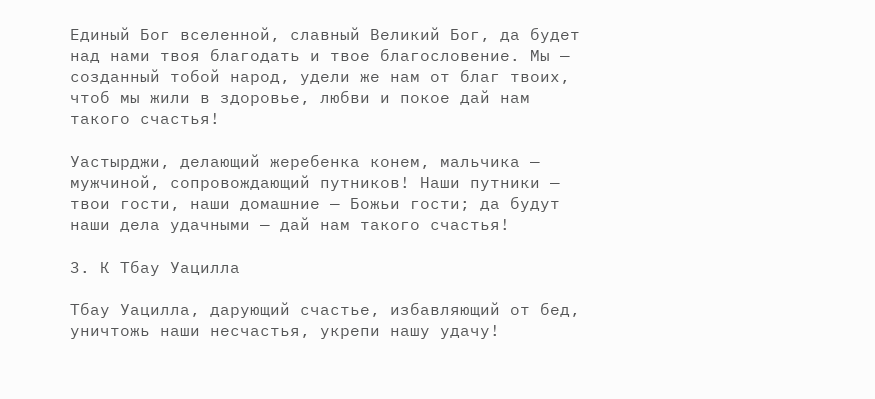Единый Бог вселенной, славный Великий Бог, да будет над нами твоя благодать и твое благословение. Мы — созданный тобой народ, удели же нам от благ твоих, чтоб мы жили в здоровье, любви и покое дай нам такого счастья!

Уастырджи, делающий жеребенка конем, мальчика — мужчиной, сопровождающий путников! Наши путники — твои гости, наши домашние — Божьи гости; да будут наши дела удачными — дай нам такого счастья!

3. К Тбау Уацилла

Тбау Уацилла, дарующий счастье, избавляющий от бед, уничтожь наши несчастья, укрепи нашу удачу!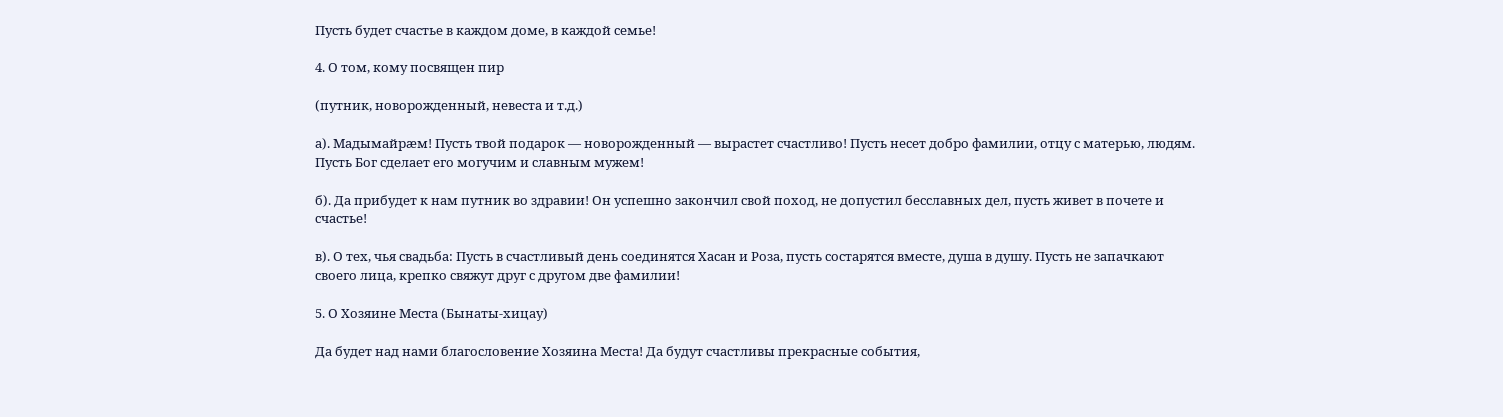Пусть будет счастье в каждом доме, в каждой семье!

4. О том, кому посвящен пир

(путник, новорожденный, невеста и т.д.)

а). Мадымайрӕм! Пусть твой подарок — новорожденный — вырастет счастливо! Пусть несет добро фамилии, отцу с матерью, людям. Пусть Бог сделает его могучим и славным мужем!

б). Да прибудет к нам путник во здравии! Он успешно закончил свой поход, не допустил бесславных дел, пусть живет в почете и счастье!

в). О тех, чья свадьба: Пусть в счастливый день соединятся Хасан и Роза, пусть состарятся вместе, душа в душу. Пусть не запачкают своего лица, крепко свяжут друг с другом две фамилии!

5. О Хозяине Места (Бынаты-хицау)

Да будет над нами благословение Хозяина Места! Да будут счастливы прекрасные события,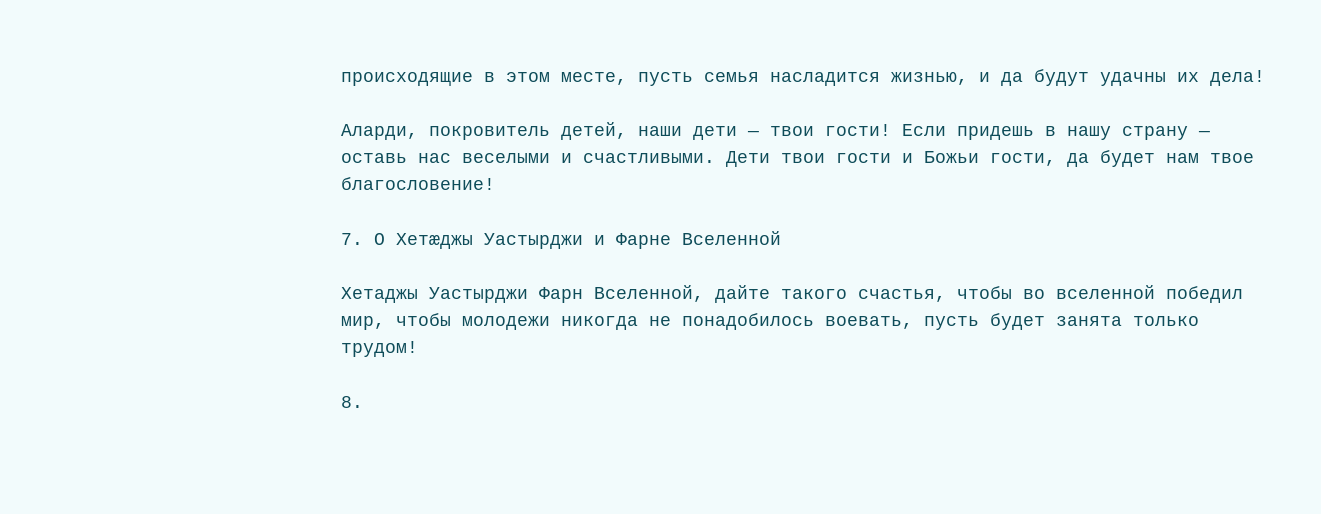происходящие в этом месте, пусть семья насладится жизнью, и да будут удачны их дела!

Аларди, покровитель детей, наши дети — твои гости! Если придешь в нашу страну — оставь нас веселыми и счастливыми. Дети твои гости и Божьи гости, да будет нам твое благословение!

7. О Хетӕджы Уастырджи и Фарне Вселенной

Хетаджы Уастырджи Фарн Вселенной, дайте такого счастья, чтобы во вселенной победил мир, чтобы молодежи никогда не понадобилось воевать, пусть будет занята только трудом!

8.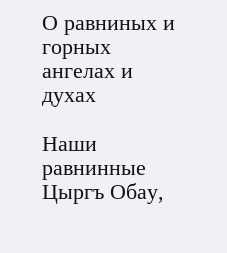О равниных и горных ангелах и духах

Наши равнинные Цыргъ Обау,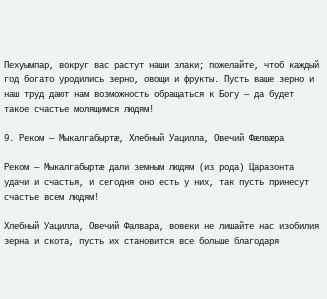Пехуымпар, вокруг вас растут наши злаки; пожелайте, чтоб каждый год богато уродились зерно, овощи и фрукты. Пусть ваше зерно и наш труд дают нам возможность обращаться к Богу — да будет такое счастье молящимся людям!

9. Реком — Мыкалгабыртӕ, Хлебный Уацилла, Овечий Фӕлвӕра

Реком — Мыкалгабыртӕ дали земным людям (из рода) Царазонта удачи и счастья, и сегодня оно есть у них, так пусть принесут счастье всем людям!

Хлебный Уацилла, Овечий Фалвара, вовеки не лишайте нас изобилия зерна и скота, пусть их становится все больше благодаря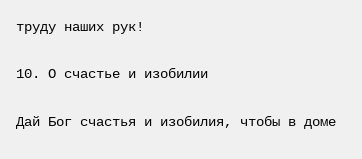труду наших рук!

10. О счастье и изобилии

Дай Бог счастья и изобилия, чтобы в доме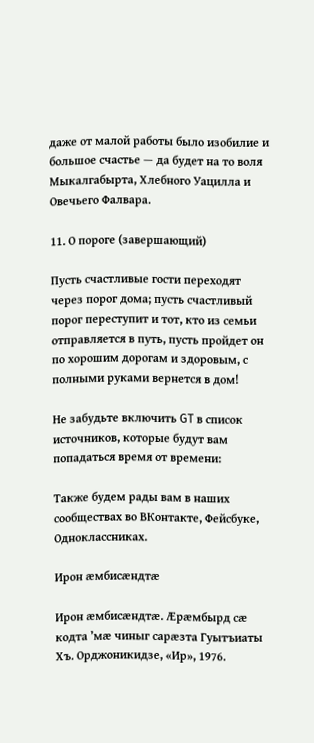даже от малой работы было изобилие и большое счастье — да будет на то воля Мыкалгабырта, Хлебного Уацилла и Овечьего Фалвара.

11. О пороге (завершающий)

Пусть счастливые гости переходят через порог дома; пусть счастливый порог переступит и тот, кто из семьи отправляется в путь, пусть пройдет он по хорошим дорогам и здоровым, с полными руками вернется в дом!

Не забудьте включить GT в список источников, которые будут вам попадаться время от времени:

Также будем рады вам в наших сообществах во ВКонтакте, Фейсбуке, Одноклассниках.

Ирон æмбисæндтæ

Ирон æмбисæндтæ. Æрæмбырд сæ кодта ’мæ чиныг сарæзта Гуытъиаты Хъ. Орджоникидзе, «Ир», 1976.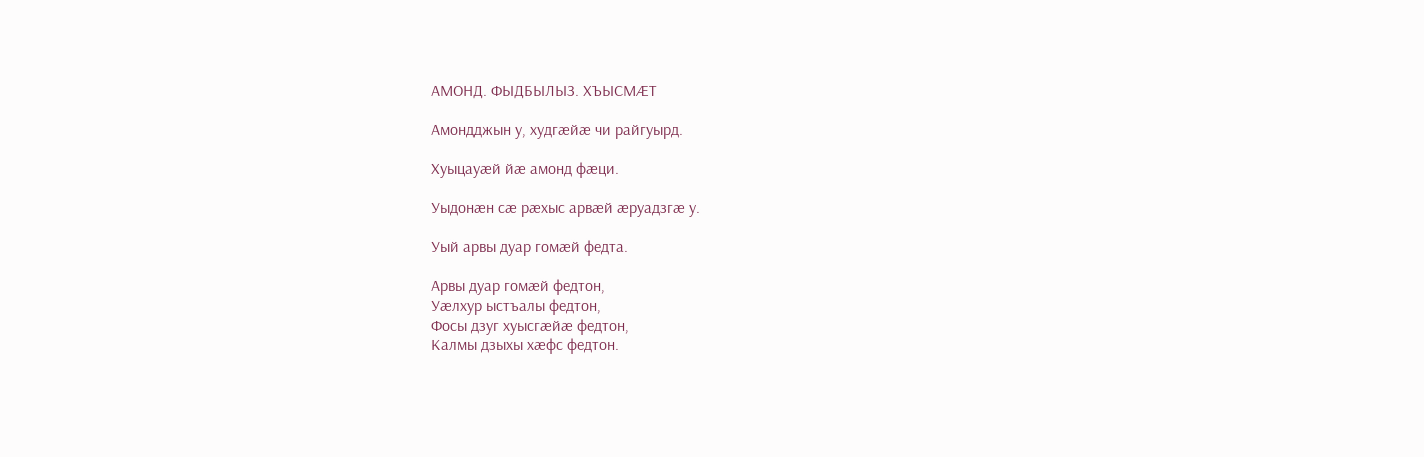АМОНД. ФЫДБЫЛЫЗ. ХЪЫСМÆТ

Амондджын у, худгæйæ чи райгуырд.

Хуыцауæй йæ амонд фæци.

Уыдонæн сæ рæхыс арвæй æруадзгæ у.

Уый арвы дуар гомæй федта.

Арвы дуар гомæй федтон,
Уæлхур ыстъалы федтон,
Фосы дзуг хуысгæйæ федтон,
Калмы дзыхы хæфс федтон.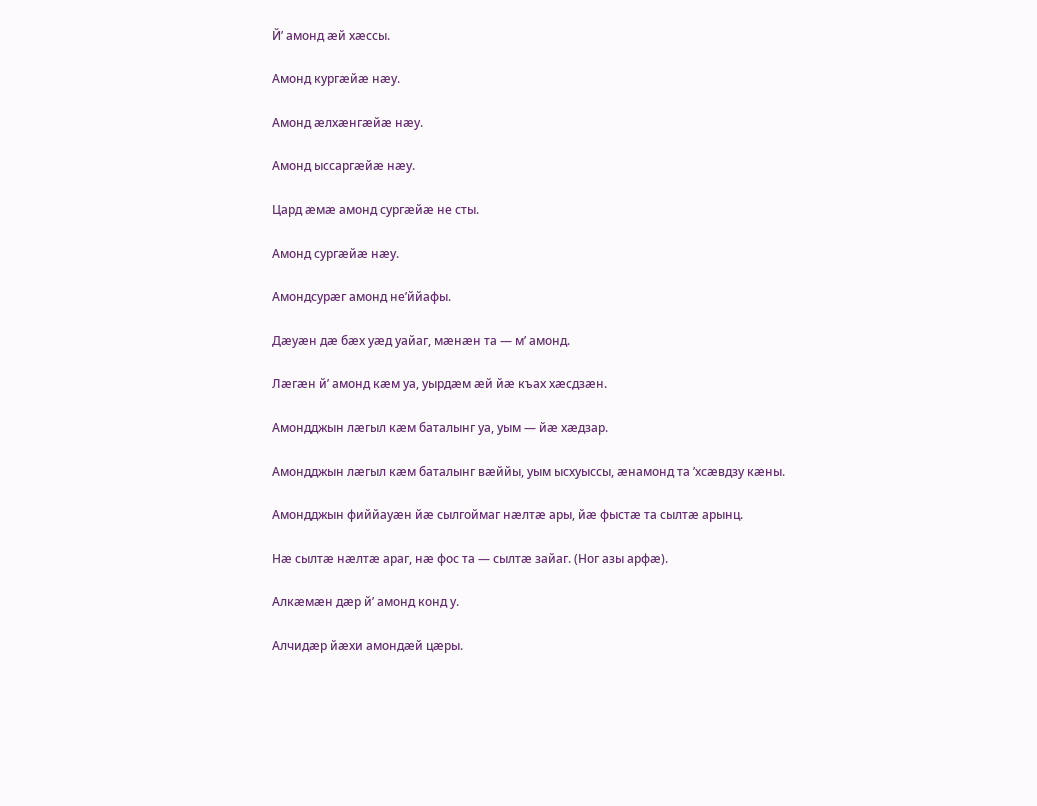Й’ амонд æй хæссы.

Амонд кургæйæ нæу.

Амонд æлхæнгæйæ нæу.

Амонд ыссаргæйæ нæу.

Цард æмæ амонд сургæйæ не сты.

Амонд сургæйæ нæу.

Амондсурæг амонд не’ййафы.

Дæуæн дæ бæх уæд уайаг, мæнæн та — м’ амонд.

Лæгæн й’ амонд кæм уа, уырдæм æй йæ къах хæсдзæн.

Амондджын лæгыл кæм баталынг уа, уым — йæ хæдзар.

Амондджын лæгыл кæм баталынг вæййы, уым ысхуыссы, æнамонд та ’хсæвдзу кæны.

Амондджын фиййауæн йæ сылгоймаг нæлтæ ары, йæ фыстæ та сылтæ арынц.

Нæ сылтæ нæлтæ араг, нæ фос та — сылтæ зайаг. (Ног азы арфæ).

Алкæмæн дæр й’ амонд конд у.

Алчидæр йæхи амондæй цæры.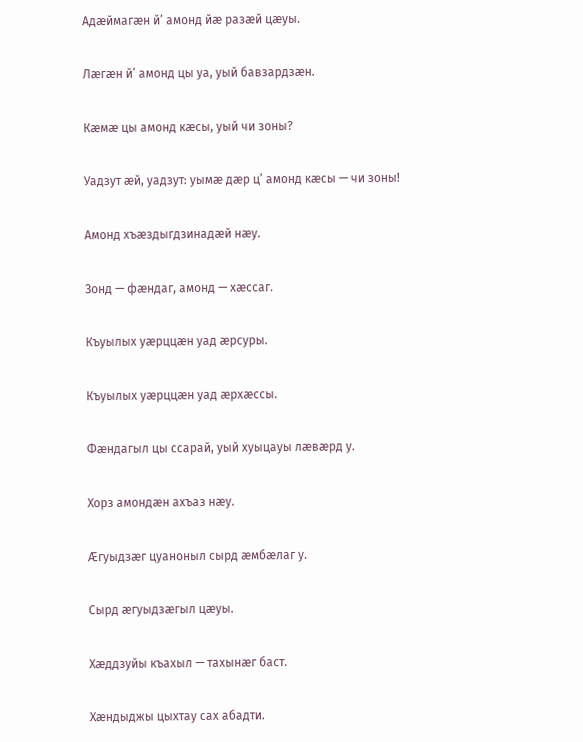Адæймагæн й’ амонд йæ разæй цæуы.

Лæгæн й’ амонд цы уа, уый бавзардзæн.

Кæмæ цы амонд кæсы, уый чи зоны?

Уадзут æй, уадзут: уымæ дæр ц’ амонд кæсы — чи зоны!

Амонд хъæздыгдзинадæй нæу.

Зонд — фæндаг, амонд — хæссаг.

Къуылых уæрццæн уад æрсуры.

Къуылых уæрццæн уад æрхæссы.

Фæндагыл цы ссарай, уый хуыцауы лæвæрд у.

Хорз амондæн ахъаз нæу.

Æгуыдзæг цуаноныл сырд æмбæлаг у.

Сырд æгуыдзæгыл цæуы.

Хæддзуйы къахыл — тахынæг баст.

Хæндыджы цыхтау сах абадти.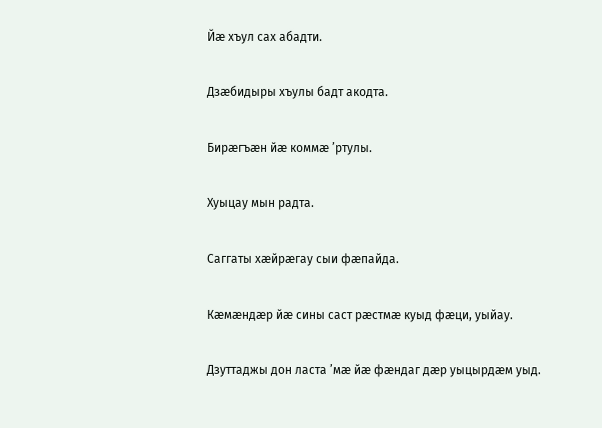Йæ хъул сах абадти.

Дзæбидыры хъулы бадт акодта.

Бирæгъæн йæ коммæ ’ртулы.

Хуыцау мын радта.

Саггаты хæйрæгау сыи фæпайда.

Кæмæндæр йæ сины саст рæстмæ куыд фæци, уыйау.

Дзуттаджы дон ласта ’мæ йæ фæндаг дæр уыцырдæм уыд.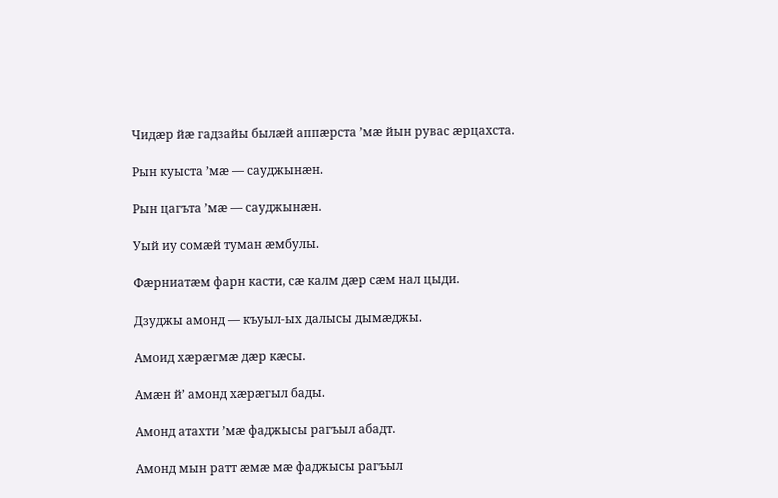Чидæр йæ гадзайы былæй аппæрста ’мæ йын рувас æрцахста.

Рын куыста ’мæ — сауджынæн.

Рын цагъта ’мæ — сауджынæн.

Уый иу сомæй туман æмбулы.

Фæрниатæм фарн касти, сæ калм дæр сæм нал цыди.

Дзуджы амонд — къуыл-ых далысы дымæджы.

Амоид хæрæгмæ дæр кæсы.

Амæн й’ амонд хæрæгыл бады.

Амонд атахти ’мæ фаджысы рагъыл абадт.

Амонд мын ратт æмæ мæ фаджысы рагъыл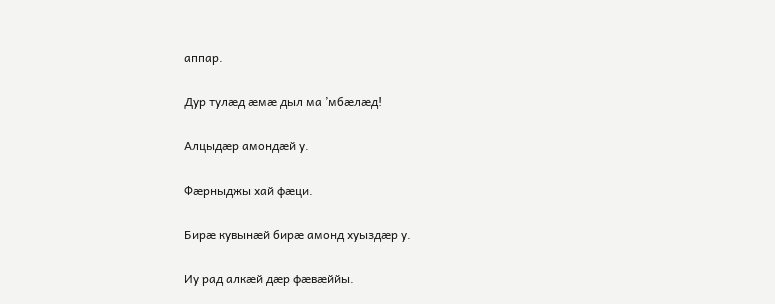аппар.

Дур тулæд æмæ дыл ма ’мбæлæд!

Алцыдæр амондæй у.

Фæрныджы хай фæци.

Бирæ кувынæй бирæ амонд хуыздæр у.

Иу рад алкæй дæр фæвæййы.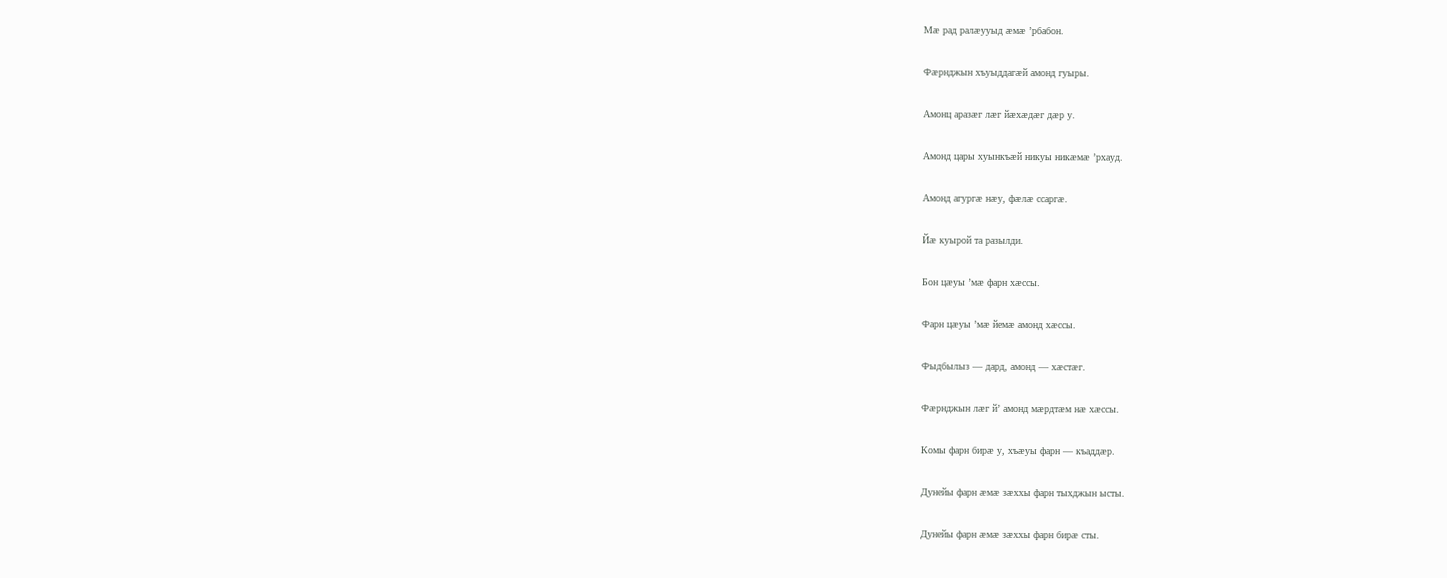Мæ рад ралæууыд æмæ ’рбабон.

Фæрнджын хъуыддагæй амонд гуыры.

Амонц аразæг лæг йæхæдæг дæр у.

Амонд цары хуынкъæй никуы никæмæ ’рхауд.

Амонд агургæ нæу, фæлæ ссаргæ.

Йæ куырой та разылди.

Бон цæуы ’мæ фарн хæссы.

Фарн цæуы ’мæ йемæ амонд хæссы.

Фыдбылыз — дард, амонд — хæстæг.

Фæрнджын лæг й’ амонд мæрдтæм нæ хæссы.

Комы фарн бирæ у, хъæуы фарн — къаддæр.

Дунейы фарн æмæ зæххы фарн тыхджын ысты.

Дунейы фарн æмæ зæххы фарн бирæ сты.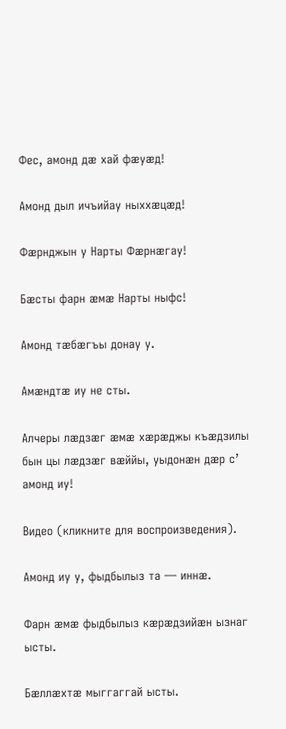Фес, амонд дæ хай фæуæд!

Амонд дыл ичъийау ныххæцæд!

Фæрнджын у Нарты Фæрнæгау!

Бæсты фарн æмæ Нарты ныфс!

Амонд тæбæгъы донау у.

Амæндтæ иу не сты.

Алчеры лæдзæг æмæ хæрæджы къæдзилы бын цы лæдзæг вæййы, уыдонæн дæр с’ амонд иу!

Видео (кликните для воспроизведения).

Амонд иу у, фыдбылыз та — иннæ.

Фарн æмæ фыдбылыз кæрæдзийæн ызнаг ысты.

Бæллæхтæ мыггаггай ысты.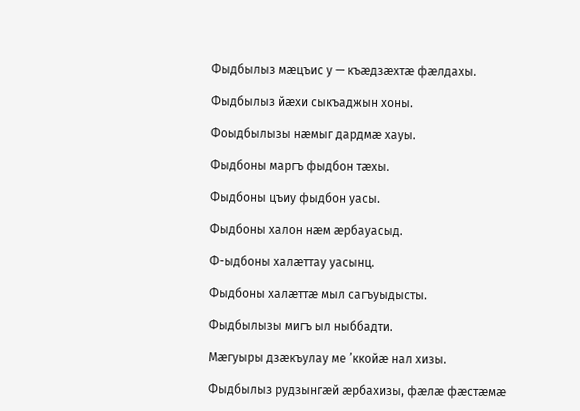Фыдбылыз мæцъис у — къæдзæхтæ фæлдахы.

Фыдбылыз йæхи сыкъаджын хоны.

Фоыдбылызы нæмыг дардмæ хауы.

Фыдбоны маргъ фыдбон тæхы.

Фыдбоны цъиу фыдбон уасы.

Фыдбоны халон нæм æрбауасыд.

Ф-ыдбоны халæттау уасынц.

Фыдбоны халæттæ мыл сагъуыдысты.

Фыдбылызы мигъ ыл ныббадти.

Мæгуыры дзæкъулау ме ’ккойæ нал хизы.

Фыдбылыз рудзынгæй æрбахизы, фæлæ фæстæмæ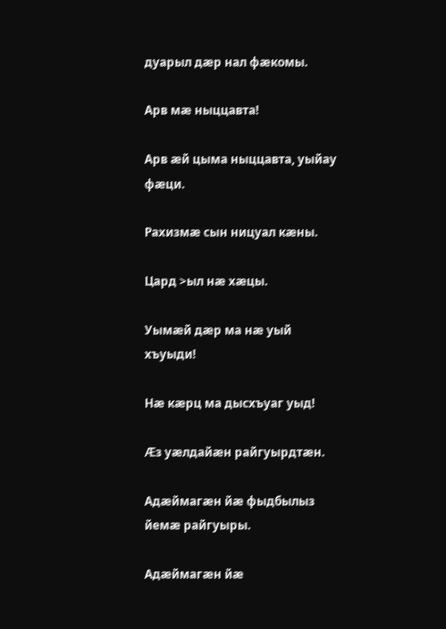дуарыл дæр нал фæкомы.

Арв мæ ныццавта!

Арв æй цыма ныццавта, уыйау фæци.

Рахизмæ сын ницуал кæны.

Цард >ыл нæ хæцы.

Уымæй дæр ма нæ уый хъуыди!

Нæ кæрц ма дысхъуаг уыд!

Æз уæлдайæн райгуырдтæн.

Адæймагæн йæ фыдбылыз йемæ райгуыры.

Адæймагæн йæ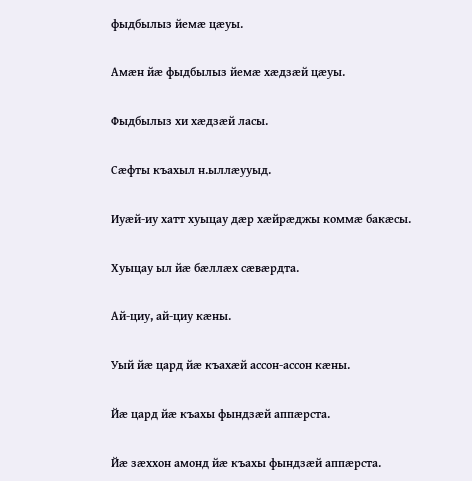фыдбылыз йемæ цæуы.

Амæн йæ фыдбылыз йемæ хæдзæй цæуы.

Фыдбылыз хи хæдзæй ласы.

Сæфты къахыл н.ыллæууыд.

Иуæй-иу хатт хуыцау дæр хæйрæджы коммæ бакæсы.

Хуыцау ыл йæ бæллæх сæвæрдта.

Ай-циу, ай-циу кæны.

Уый йæ цард йæ къахæй ассон-ассон кæны.

Йæ цард йæ къахы фындзæй аппæрста.

Йæ зæххон амонд йæ къахы фындзæй аппæрста.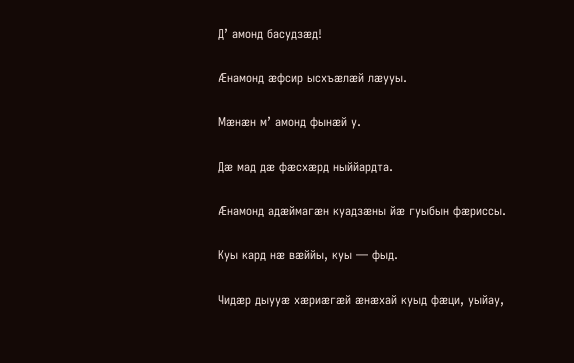Д’ амонд басудзæд!

Æнамонд æфсир ысхъæлæй лæууы.

Мæнæн м’ амонд фынæй у.

Дæ мад дæ фæсхæрд ныййардта.

Æнамонд адæймагæн куадзæны йæ гуыбын фæриссы.

Куы кард нæ вæййы, куы — фыд.

Чидæр дыууæ хæриæгæй æнæхай куыд фæци, уыйау,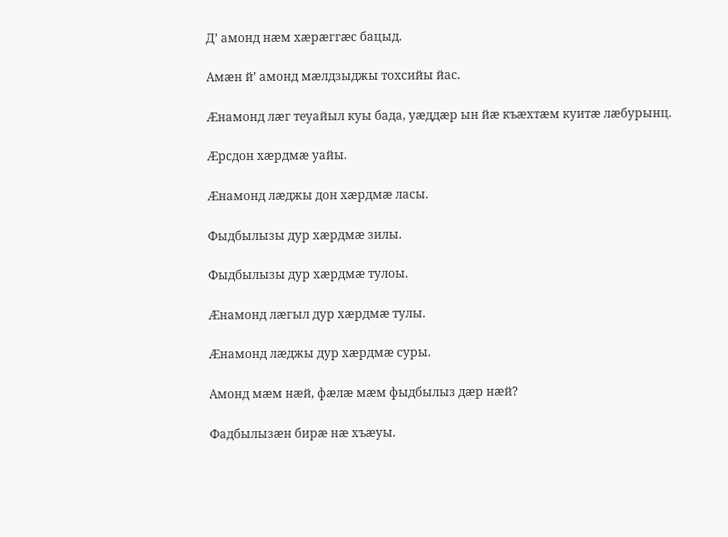Д’ амонд нæм хæрæггæс бацыд.

Амæн й’ амонд мæлдзыджы тохсийы йас.

Æнамонд лæг теуайыл куы бада, уæддæр ын йæ къæхтæм куитæ лæбурынц.

Æрсдон хæрдмæ уайы.

Æнамонд лæджы дон хæрдмæ ласы.

Фыдбылызы дур хæрдмæ зилы.

Фыдбылызы дур хæрдмæ тулоы.

Æнамонд лæгыл дур хæрдмæ тулы.

Æнамонд лæджы дур хæрдмæ суры.

Амонд мæм нæй, фæлæ мæм фыдбылыз дæр нæй?

Фадбылызæн бирæ нæ хъæуы.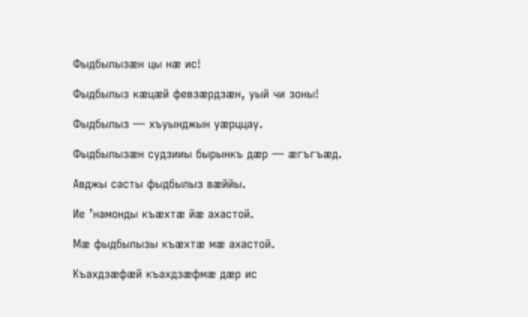Фыдбылызæн цы нæ ис!

Фыдбылыз кæцæй февзæрдзæн, уый чи зоны!

Фыдбылыз — хъуынджын уæрццау.

Фыдбылызæн судзииы бырынкъ дæр — æгъгъæд.

Авджы састы фыдбылыз вæййы.

Ие ’намонды къæхтæ йæ ахастой.

Мæ фыдбылызы къæхтæ мæ ахастой.

Къахдзæфæй къахдзæфмæ дæр ис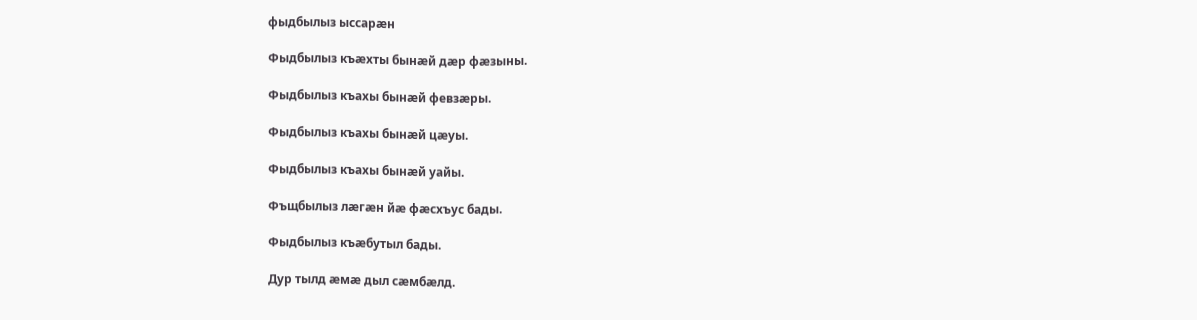фыдбылыз ыссарæн

Фыдбылыз къæхты бынæй дæр фæзыны.

Фыдбылыз къахы бынæй февзæры.

Фыдбылыз къахы бынæй цæуы.

Фыдбылыз къахы бынæй уайы.

Фъщбылыз лæгæн йæ фæсхъус бады.

Фыдбылыз къæбутыл бады.

Дур тылд æмæ дыл сæмбæлд.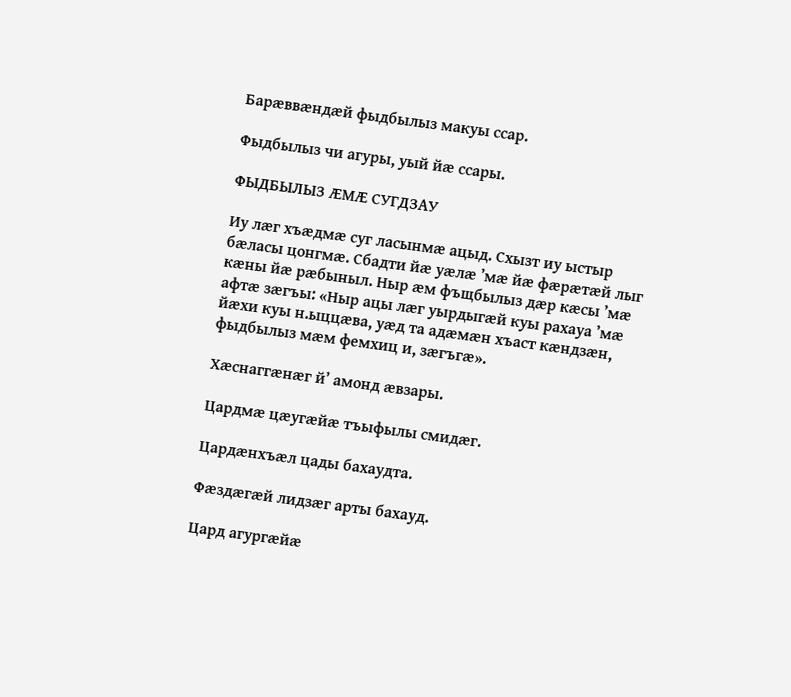Барæввæндæй фыдбылыз макуы ссар.

Фыдбылыз чи агуры, уый йæ ссары.

ФЫДБЫЛЫЗ ÆМÆ СУГДЗАУ

Иу лæг хъæдмæ суг ласынмæ ацыд. Схызт иу ыстыр бæласы цонгмæ. Сбадти йæ уæлæ ’мæ йæ фæрæтæй лыг кæны йæ рæбыныл. Ныр æм фъщбылыз дæр кæсы ’мæ афтæ зæгъы: «Ныр ацы лæг уырдыгæй куы рахауа ’мæ йæхи куы н.ыццæва, уæд та адæмæн хъаст кæндзæн, фыдбылыз мæм фемхиц и, зæгъгæ».

Хæснаггæнæг й’ амонд æвзары.

Цардмæ цæугæйæ тъыфылы смидæг.

Цардæнхъæл цады бахаудта.

Фæздæгæй лидзæг арты бахауд.

Цард агургæйæ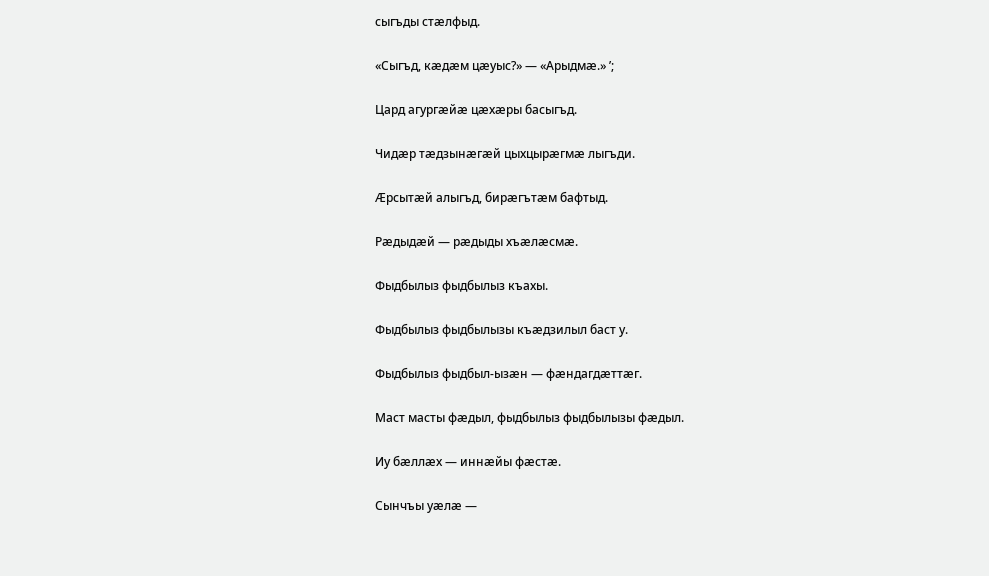сыгъды стæлфыд.

«Сыгъд, кæдæм цæуыс?» — «Арыдмæ.» ’;

Цард агургæйæ цæхæры басыгъд.

Чидæр тæдзынæгæй цыхцырæгмæ лыгъди.

Æрсытæй алыгъд, бирæгътæм бафтыд.

Рæдыдæй — рæдыды хъæлæсмæ.

Фыдбылыз фыдбылыз къахы.

Фыдбылыз фыдбылызы къæдзилыл баст у.

Фыдбылыз фыдбыл-ызæн — фæндагдæттæг.

Маст масты фæдыл, фыдбылыз фыдбылызы фæдыл.

Иу бæллæх — иннæйы фæстæ.

Сынчъы уæлæ —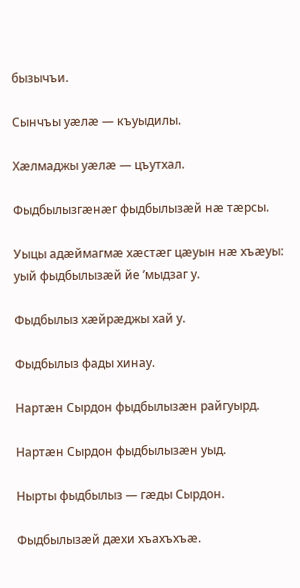бызычъи.

Сынчъы уæлæ — къуыдилы.

Хæлмаджы уæлæ — цъутхал.

Фыдбылызгæнæг фыдбылызæй нæ тæрсы.

Уыцы адæймагмæ хæстæг цæуын нæ хъæуы: уый фыдбылызæй йе ’мыдзаг у.

Фыдбылыз хæйрæджы хай у.

Фыдбылыз фады хинау.

Нартæн Сырдон фыдбылызæн райгуырд.

Нартæн Сырдон фыдбылызæн уыд.

Нырты фыдбылыз — гæды Сырдон.

Фыдбылызæй дæхи хъахъхъæ.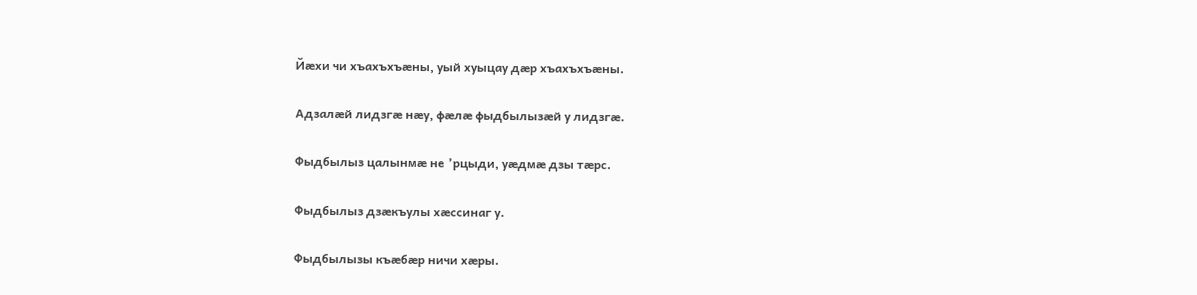Йæхи чи хъахъхъæны, уый хуыцау дæр хъахъхъæны.

Адзалæй лидзгæ нæу, фæлæ фыдбылызæй у лидзгæ.

Фыдбылыз цалынмæ не ’рцыди, уæдмæ дзы тæрс.

Фыдбылыз дзæкъулы хæссинаг у.

Фыдбылызы къæбæр ничи хæры.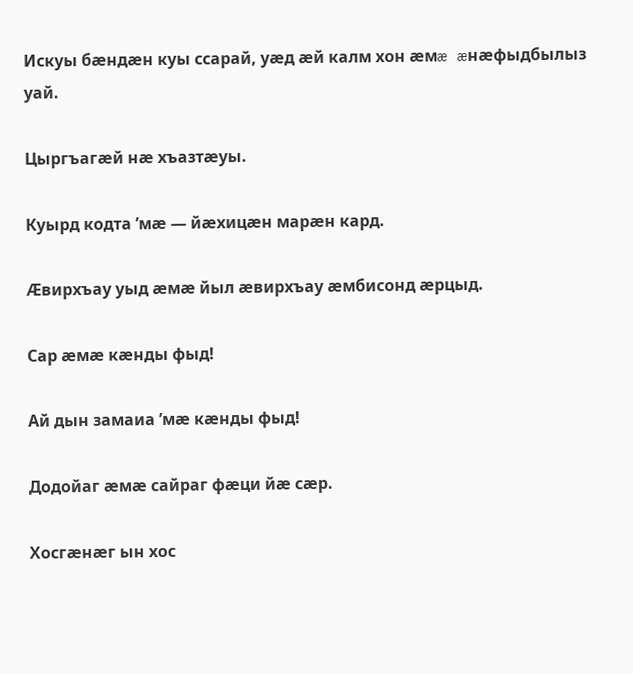Искуы бæндæн куы ссарай, уæд æй калм хон æмæ æнæфыдбылыз уай.

Цыргъагæй нæ хъазтæуы.

Куырд кодта ’мæ — йæхицæн марæн кард.

Æвирхъау уыд æмæ йыл æвирхъау æмбисонд æрцыд.

Сар æмæ кæнды фыд!

Ай дын замаиа ’мæ кæнды фыд!

Додойаг æмæ сайраг фæци йæ сæр.

Хосгæнæг ын хос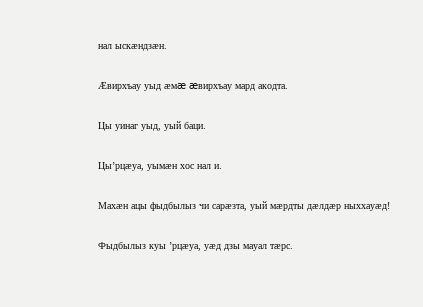нал ыскæндзæн.

Æвирхъау уыд æмæ æвирхъау мард акодта.

Цы уинаг уыд, уый баци.

Цы’рцæуа, уымæн хос нал и.

Махæн ацы фыдбылыз чи сарæзта, уый мæрдты дæлдæр ныххауæд!

Фыдбылыз куы ’рцæуа, уæд дзы мауал тæрс.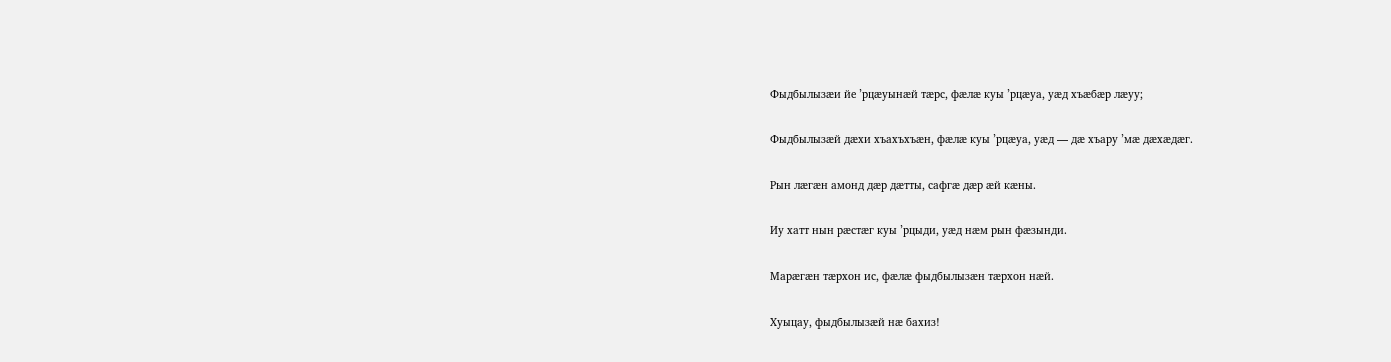Фыдбылызæи йе ’рцæуынæй тæрс, фæлæ куы ’рцæуа, уæд хъæбæр лæуу;

Фыдбылызæй дæхи хъахъхъæн, фæлæ куы ’рцæуа, уæд — дæ хъару ’мæ дæхæдæг.

Рын лæгæн амонд дæр дæтты, сафгæ дæр æй кæны.

Иу хатт нын рæстæг куы ’рцыди, уæд нæм рын фæзынди.

Марæгæн тæрхон ис, фæлæ фыдбылызæн тæрхон нæй.

Хуыцау, фыдбылызæй нæ бахиз!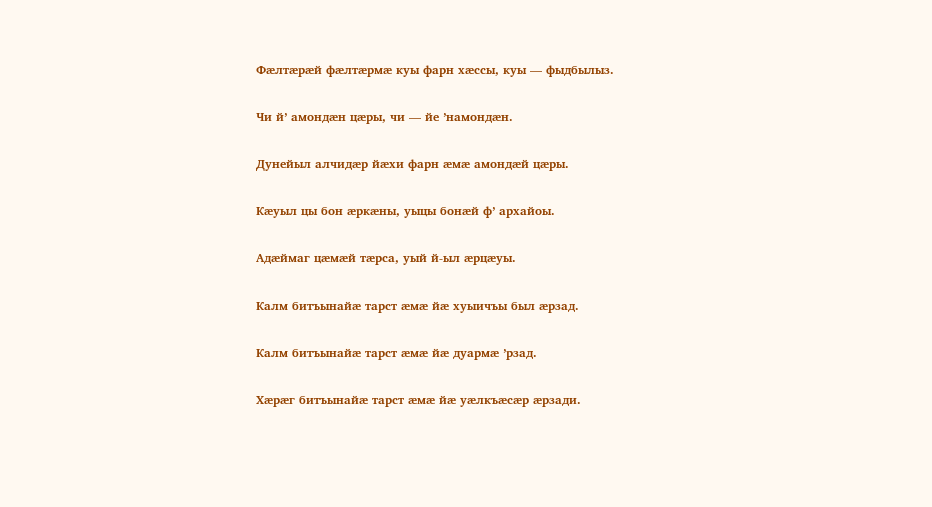Фæлтæрæй фæлтæрмæ куы фарн хæссы, куы — фыдбылыз.

Чи й’ амондæн цæры, чи — йе ’намондæн.

Дунейыл алчидæр йæхи фарн æмæ амондæй цæры.

Кæуыл цы бон æркæны, уыцы бонæй ф’ архайоы.

Адæймаг цæмæй тæрса, уый й-ыл æрцæуы.

Калм битъынайæ тарст æмæ йæ хуыичъы был æрзад.

Калм битъынайæ тарст æмæ йæ дуармæ ’рзад.

Хæрæг битъынайæ тарст æмæ йæ уæлкъæсæр æрзади.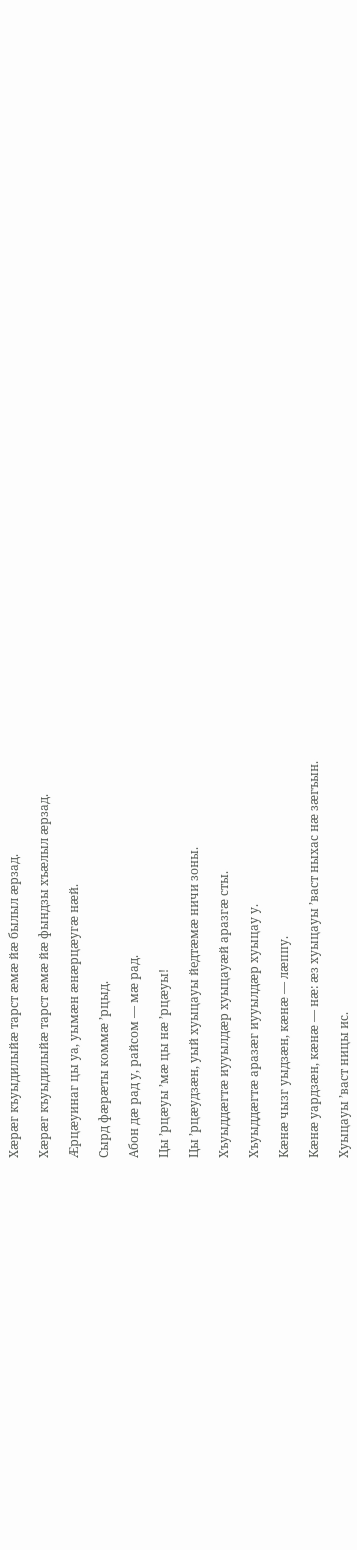Хæрæг къуыдилыйæ тарст æмæ йæ былыл æрзад.

Хæрæг къуыдилыйæ тарст æмæ йæ фындзы хъæлыл æрзад.

Æрцæуинаг цы уа, уымæн æнæрцæугæ нæй.

Сырд фæрæты коммæ ’рцыд.

Абон дæ рад у, райсом — мæ рад.

Цы ’рцæуы ’мæ цы нæ ’рцæуы!

Цы ’рцæудзæн, уый хуыцауы йедтæмæ ничи зоны.

Хъуыддæгтæ иууылдæр хуыцауæй аразгæ сты.

Хъуыддæгтæ аразæг иууылдæр хуыцау у.

Кæнæ чызг уыдзæн, кæнæ — лæппу.

Кæнæ уардзæн, кæнæ — нæ: æз хуыцауы ’васт ныхас нæ зæгъын.

Хуыцауы ’васт ницы ис.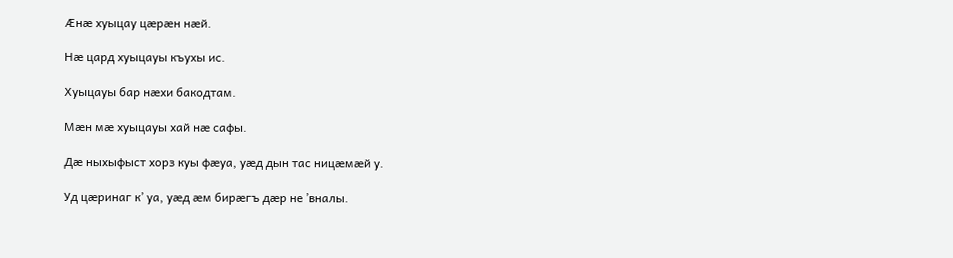Æнæ хуыцау цæрæн нæй.

Нæ цард хуыцауы къухы ис.

Хуыцауы бар нæхи бакодтам.

Мæн мæ хуыцауы хай нæ сафы.

Дæ ныхыфыст хорз куы фæуа, уæд дын тас ницæмæй у.

Уд цæринаг к’ уа, уæд æм бирæгъ дæр не ’вналы.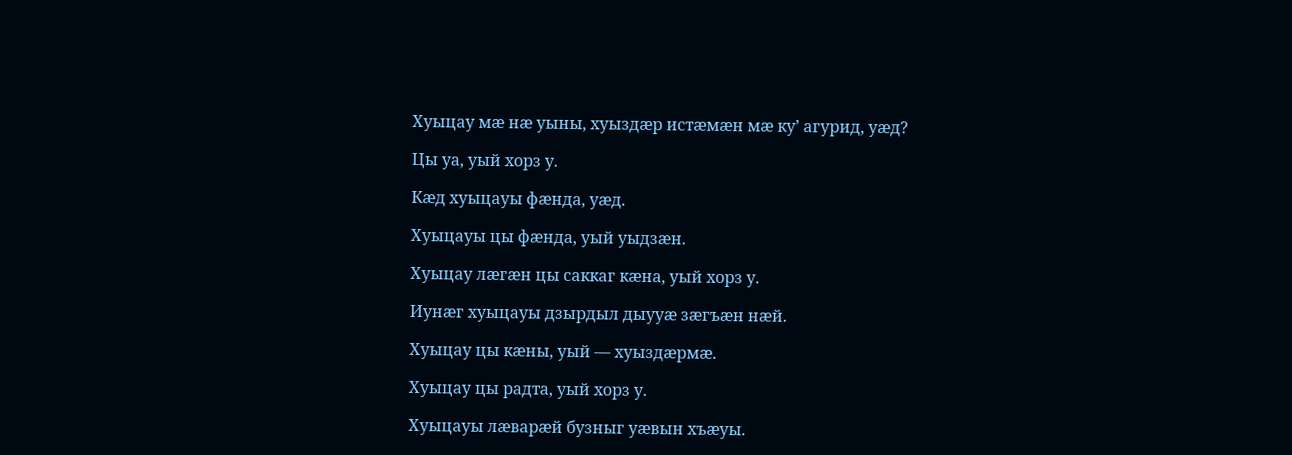Хуыцау мæ нæ уыны, хуыздæр истæмæн мæ ку’ агурид, уæд?

Цы уа, уый хорз у.

Кæд хуыцауы фæнда, уæд.

Хуыцауы цы фæнда, уый уыдзæн.

Хуыцау лæгæн цы саккаг кæна, уый хорз у.

Иунæг хуыцауы дзырдыл дыууæ зæгъæн нæй.

Хуыцау цы кæны, уый — хуыздæрмæ.

Хуыцау цы радта, уый хорз у.

Хуыцауы лæварæй бузныг уæвын хъæуы.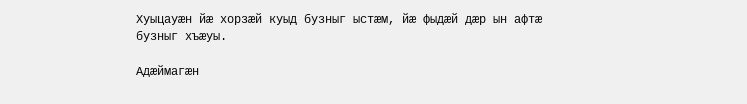Хуыцауæн йæ хорзæй куыд бузныг ыстæм, йæ фыдæй дæр ын афтæ бузныг хъæуы.

Адæймагæн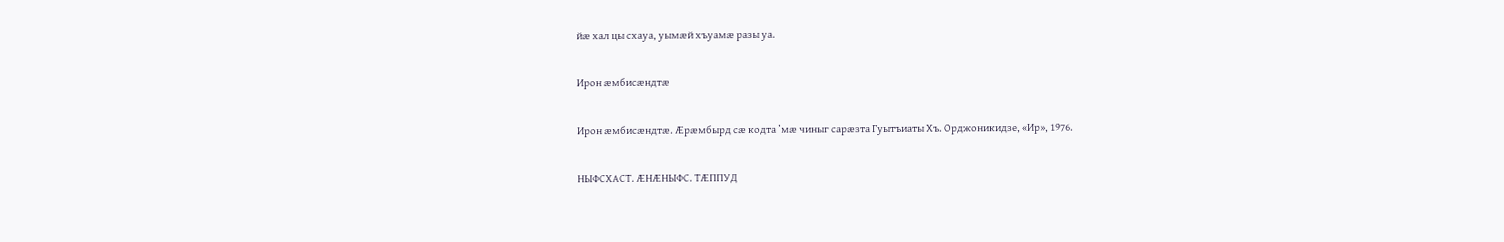йæ хал цы схауа, уымæй хъуамæ разы уа.

Ирон æмбисæндтæ

Ирон æмбисæндтæ. Æрæмбырд сæ кодта ’мæ чиныг сарæзта Гуытъиаты Хъ. Орджоникидзе, «Ир», 1976.

НЫФСХАСТ. ÆНÆНЫФС. ТÆППУД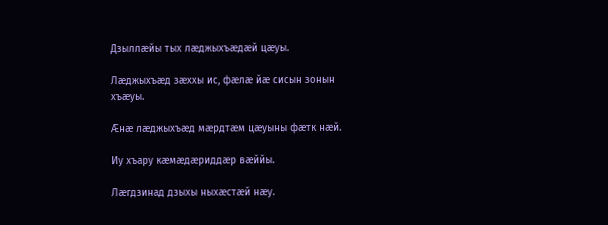Дзыллæйы тых лæджыхъæдæй цæуы.

Лæджыхъæд зæххы ис, фæлæ йæ сисын зонын хъæуы.

Æнæ лæджыхъæд мæрдтæм цæуыны фæтк нæй.

Иу хъару кæмæдæриддæр вæййы.

Лæгдзинад дзыхы ныхæстæй нæу.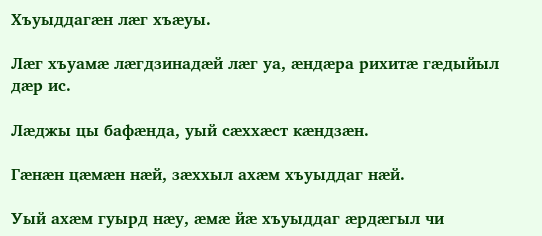Хъуыддагæн лæг хъæуы.

Лæг хъуамæ лæгдзинадæй лæг уа, æндæра рихитæ гæдыйыл дæр ис.

Лæджы цы бафæнда, уый сæххæст кæндзæн.

Гæнæн цæмæн нæй, зæххыл ахæм хъуыддаг нæй.

Уый ахæм гуырд нæу, æмæ йæ хъуыддаг æрдæгыл чи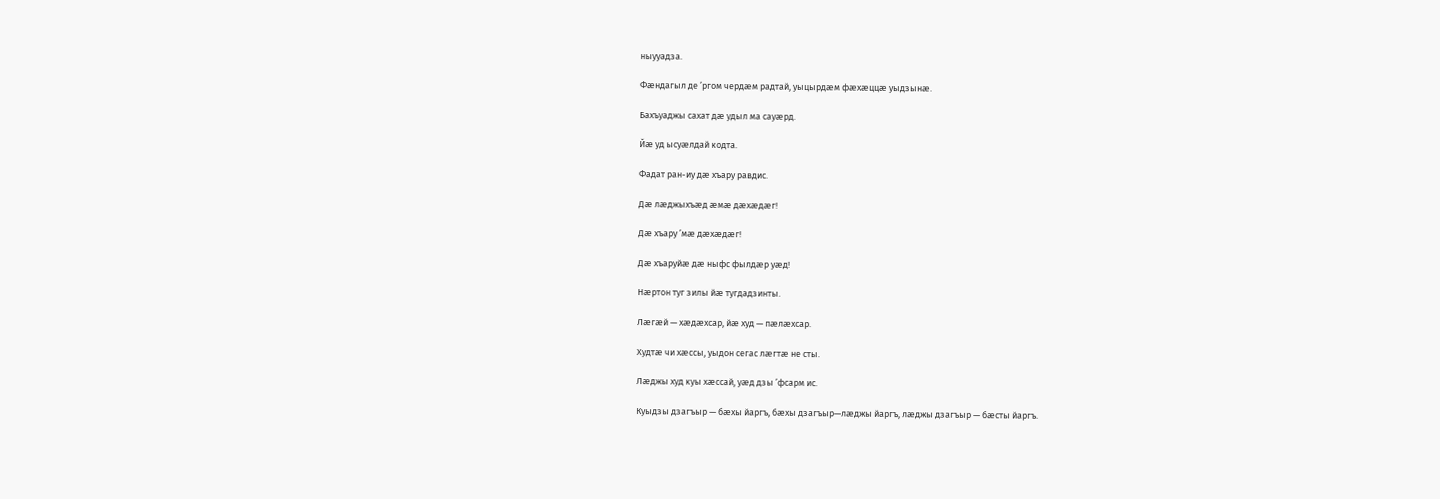ныууадза.

Фæндагыл де ’ргом чердæм радтай, уыцырдæм фæхæццæ уыдзынæ.

Бахъуаджы сахат дæ удыл ма сауæрд.

Йæ уд ысуæлдай кодта.

Фадат ран-иу дæ хъару равдис.

Дæ лæджыхъæд æмæ дæхæдæг!

Дæ хъару ’мæ дæхæдæг!

Дæ хъаруйæ дæ ныфс фылдæр уæд!

Нæртон туг зилы йæ тугдадзинты.

Лæгæй — хæдæхсар, йæ худ — пæлæхсар.

Худтæ чи хæссы, уыдон сегас лæгтæ не сты.

Лæджы худ куы хæссай, уæд дзы ’фсарм ис.

Куыдзы дзагъыр — бæхы йаргъ, бæхы дзагъыр—лæджы йаргъ, лæджы дзагъыр — бæсты йаргъ.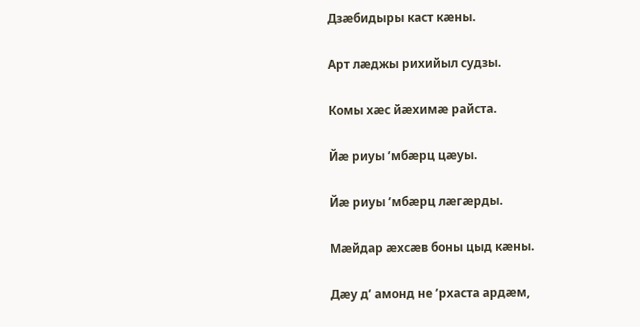Дзæбидыры каст кæны.

Арт лæджы рихийыл судзы.

Комы хæс йæхимæ райста.

Йæ риуы ’мбæрц цæуы.

Йæ риуы ’мбæрц лæгæрды.

Мæйдар æхсæв боны цыд кæны.

Дæу д’ амонд не ’рхаста ардæм,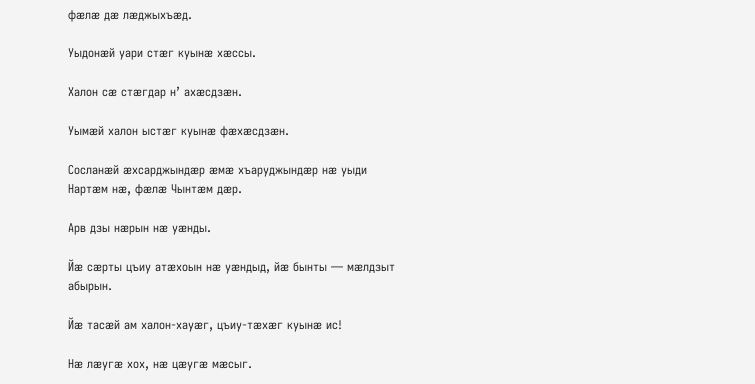фæлæ дæ лæджыхъæд.

Уыдонæй уари стæг куынæ хæссы.

Халон сæ стæгдар н’ ахæсдзæн.

Уымæй халон ыстæг куынæ фæхæсдзæн.

Сосланæй æхсарджындæр æмæ хъаруджындæр нæ уыди Нартæм нæ, фæлæ Чынтæм дæр.

Арв дзы нæрын нæ уæнды.

Йæ сæрты цъиу атæхоын нæ уæндыд, йæ бынты — мæлдзыт абырын.

Йæ тасæй ам халон-хауæг, цъиу-тæхæг куынæ ис!

Нæ лæугæ хох, нæ цæугæ мæсыг.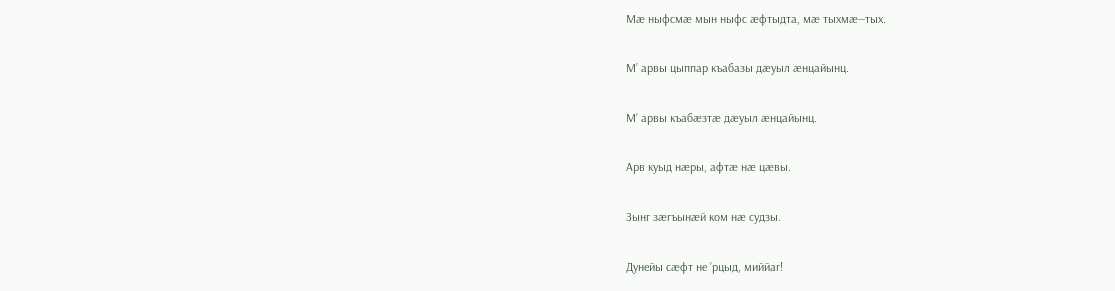Мæ ныфсмæ мын ныфс æфтыдта, мæ тыхмæ—тых.

М’ арвы цыппар къабазы дæуыл æнцайынц.

М’ арвы къабæзтæ дæуыл æнцайынц.

Арв куыд нæры, афтæ нæ цæвы.

Зынг зæгъынæй ком нæ судзы.

Дунейы сæфт не ’рцыд, миййаг!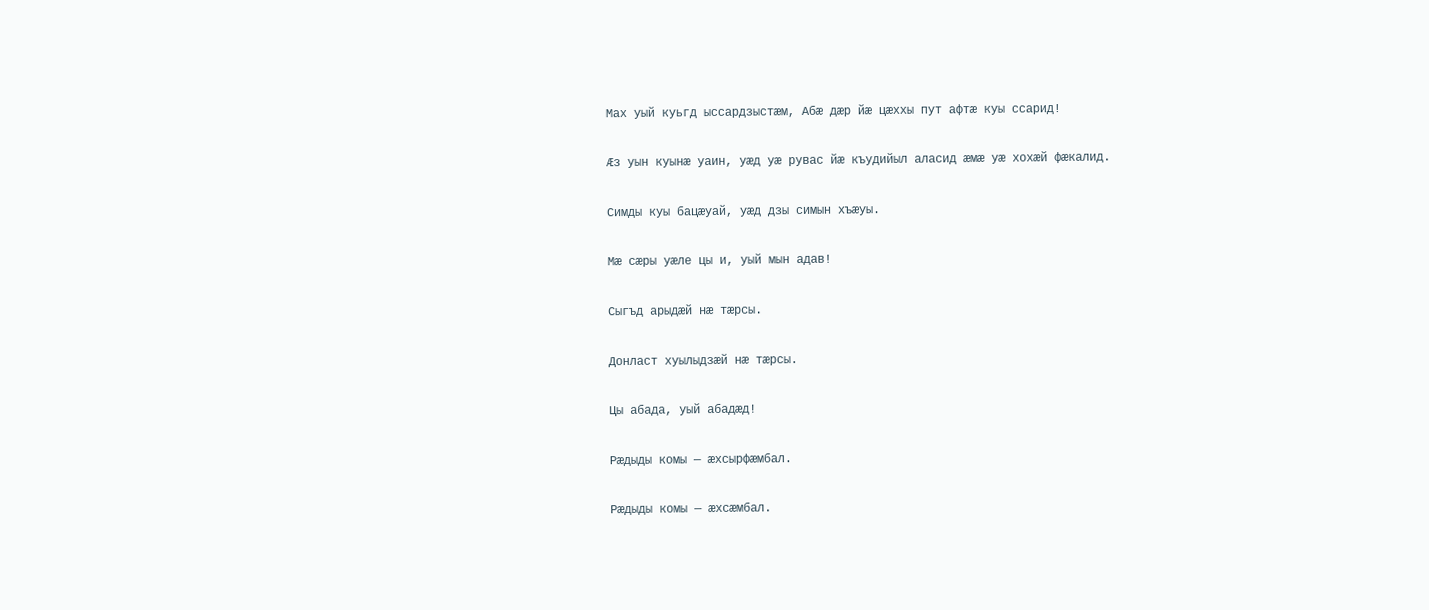Мах уый куьгд ыссардзыстæм, Абæ дæр йæ цæххы пут афтæ куы ссарид!

Æз уын куынæ уаин, уæд уæ рувас йæ къудийыл аласид æмæ уæ хохæй фæкалид.

Симды куы бацæуай, уæд дзы симын хъæуы.

Мæ сæры уæле цы и, уый мын адав!

Сыгъд арыдæй нæ тæрсы.

Донласт хуылыдзæй нæ тæрсы.

Цы абада, уый абадæд!

Рæдыды комы — æхсырфæмбал.

Рæдыды комы — æхсæмбал.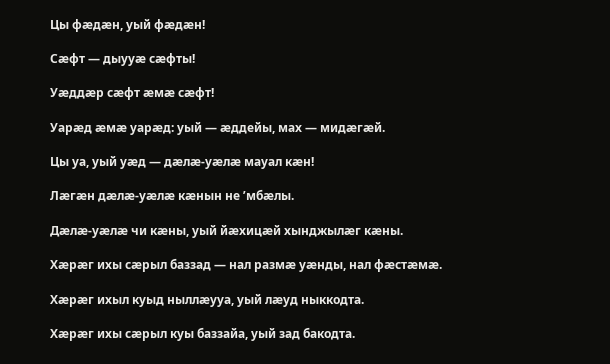Цы фæдæн, уый фæдæн!

Сæфт — дыууæ сæфты!

Уæддæр сæфт æмæ сæфт!

Уарæд æмæ уарæд: уый — æддейы, мах — мидæгæй.

Цы уа, уый уæд — дæлæ-уæлæ мауал кæн!

Лæгæн дæлæ-уæлæ кæнын не ’мбæлы.

Дæлæ-уæлæ чи кæны, уый йæхицæй хынджылæг кæны.

Хæрæг ихы сæрыл баззад — нал размæ уæнды, нал фæстæмæ.

Хæрæг ихыл куыд ныллæууа, уый лæуд ныккодта.

Хæрæг ихы сæрыл куы баззайа, уый зад бакодта.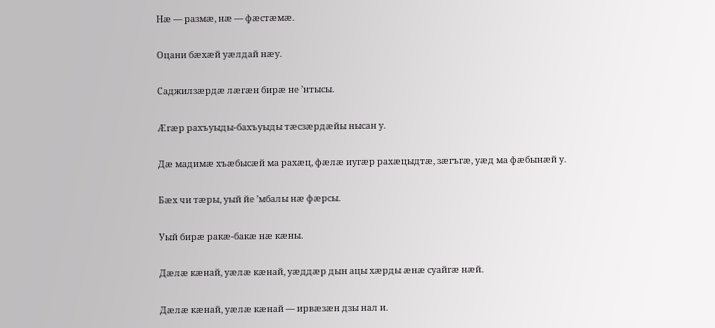Нæ — размæ, нæ — фæстæмæ.

Оцани бæхæй уæлдай нæу.

Саджилзæрдæ лæгæн бирæ не ’нтысы.

Æгæр рахъуыды-бахъуыды тæсзæрдæйы нысан у.

Дæ мадимæ хъæбысæй ма рахæц, фæлæ иугæр рахæцыдтæ, зæгъгæ, уæд ма фæбынæй у.

Бæх чи тæры, уый йе ’мбалы нæ фæрсы.

Уый бирæ ракæ-бакæ нæ кæны.

Дæлæ кæнай, уæлæ кæнай, уæддæр дын ацы хæрды æнæ суайгæ нæй.

Дæлæ кæнай, уæлæ кæнай — ирвæзæн дзы нал и.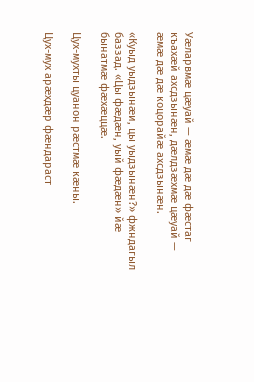Уæларвмæ цæуай — æмæ дæ дæ фæстаг къахæй ахсдзынæн, дæлдзæхмæ цæуай — æмæ дæ дæ коцорайæ ахсдзынæн.

«Куыд уыдзынæи, цы уыдзынæн?» фжндагыл баззад. «Цы фæдæн, уый фæдæн» йæ бынатмæ фæхæццæ.

Цух-мухты цуанон рæстмæ кæны.

Цух-мух арæхдæр фæндараст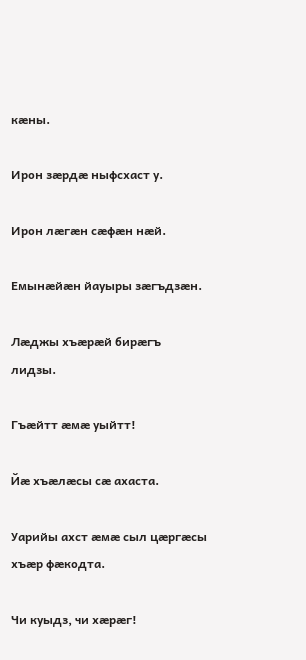кæны.

Ирон зæрдæ ныфсхаст у.

Ирон лæгæн сæфæн нæй.

Емынæйæн йауыры зæгъдзæн.

Лæджы хъæрæй бирæгъ лидзы.

Гъæйтт æмæ уыйтт!

Йæ хъæлæсы сæ ахаста.

Уарийы ахст æмæ сыл цæргæсы хъæр фæкодта.

Чи куыдз, чи хæрæг!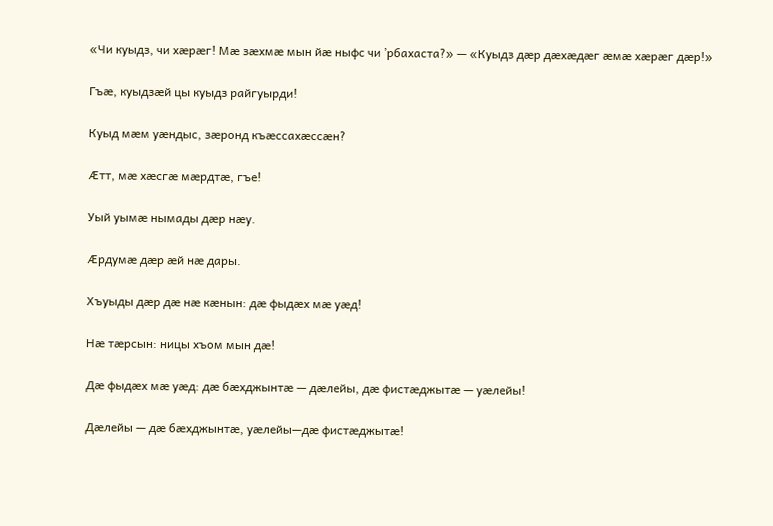«Чи куыдз, чи хæрæг! Мæ зæхмæ мын йæ ныфс чи ’рбахаста?» — «Куыдз дæр дæхæдæг æмæ хæрæг дæр!»

Гъæ, куыдзæй цы куыдз райгуырди!

Куыд мæм уæндыс, зæронд къæссахæссæн?

Æтт, мæ хæсгæ мæрдтæ, гъе!

Уый уымæ нымады дæр нæу.

Æрдумæ дæр æй нæ дары.

Хъуыды дæр дæ нæ кæнын: дæ фыдæх мæ уæд!

Нæ тæрсын: ницы хъом мын дæ!

Дæ фыдæх мæ уæд: дæ бæхджынтæ — дæлейы, дæ фистæджытæ — уæлейы!

Дæлейы — дæ бæхджынтæ, уæлейы—дæ фистæджытæ!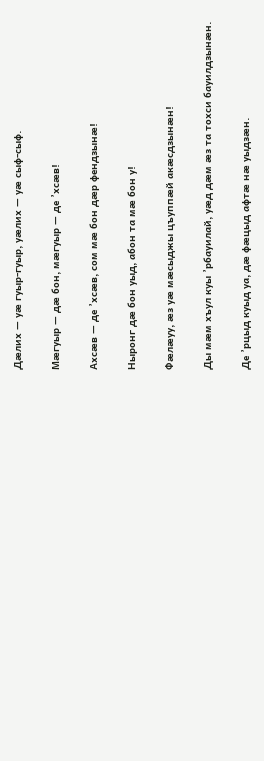Дæлих — уæ гуыр-гуыр, уæлих — уæ сыф-сыф.

Мæгуыр — дæ бон, мæгуыр — де ’хсæв!

Ахсæв — де ’хсæв, сом мæ бон дæр фендзынæ!

Ныронг дæ бон уыд, абон та мæ бон у!

Фæлæуу, æз уæ мæсыджы цъуппæй акæсдзынæн!

Ды мæм хъул куы ’рбауилай, уæд дæм æз та тохси бауилдзынæн.

Де ’рцыд куыд уа, дæ фæцыд афтæ нæ уыдзæн.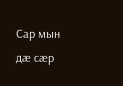Сар мын дæ сæр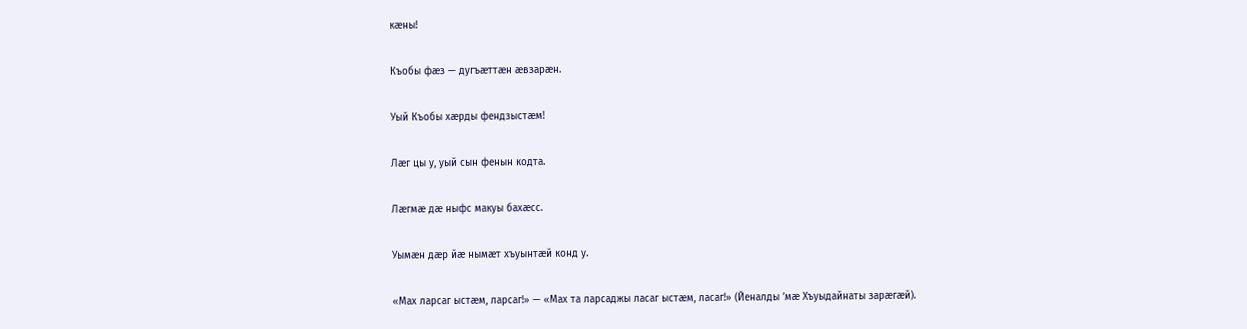кæны!

Къобы фæз — дугъæттæн æвзарæн.

Уый Къобы хæрды фендзыстæм!

Лæг цы у, уый сын фенын кодта.

Лæгмæ дæ ныфс макуы бахæсс.

Уымæн дæр йæ нымæт хъуынтæй конд у.

«Мах ларсаг ыстæм, ларсаг!» — «Мах та ларсаджы ласаг ыстæм, ласаг!» (Йеналды ’мæ Хъуыдайнаты зарæгæй).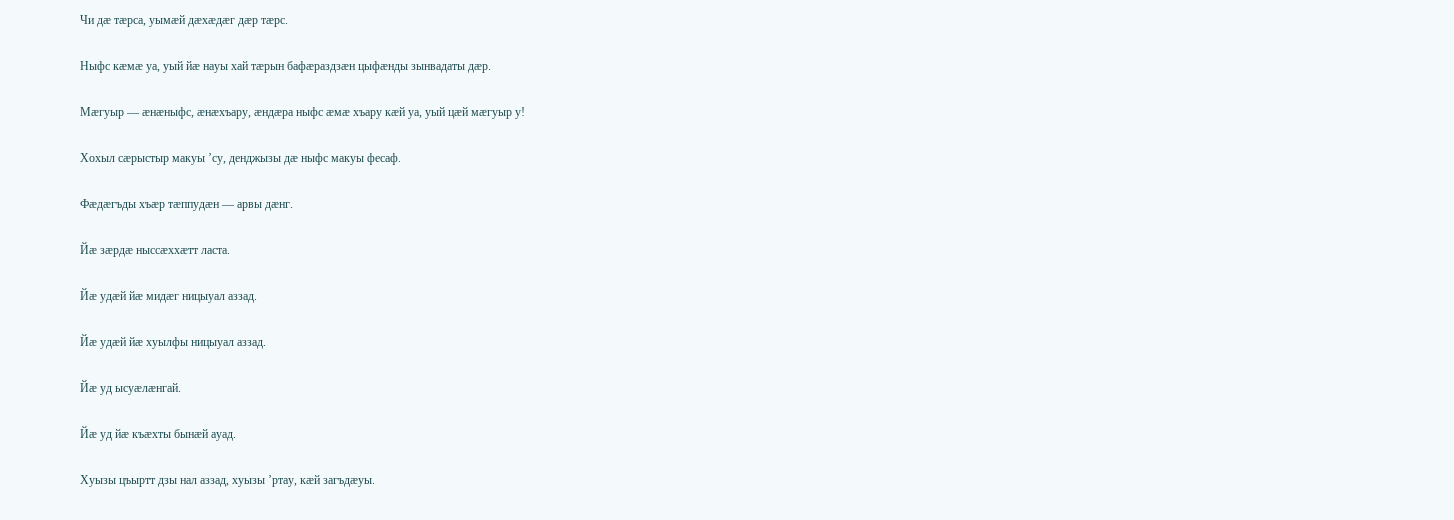Чи дæ тæрса, уымæй дæхæдæг дæр тæрс.

Ныфс кæмæ уа, уый йæ науы хай тæрын бафæраздзæн цыфæнды зынвадаты дæр.

Мæгуыр — æнæныфс, æнæхъару, æндæра ныфс æмæ хъару кæй уа, уый цæй мæгуыр у!

Хохыл сæрыстыр макуы ’су, денджызы дæ ныфс макуы фесаф.

Фæдæгъды хъæр тæппудæн — арвы дæнг.

Йæ зæрдæ ныссæххæтт ласта.

Йæ удæй йæ мидæг ницыуал аззад.

Йæ удæй йæ хуылфы ницыуал аззад.

Йæ уд ысуæлæнгай.

Йæ уд йæ къæхты бынæй ауад.

Хуызы цъыртт дзы нал аззад, хуызы ’ртау, кæй загъдæуы.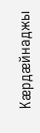Кæрдæйнаджы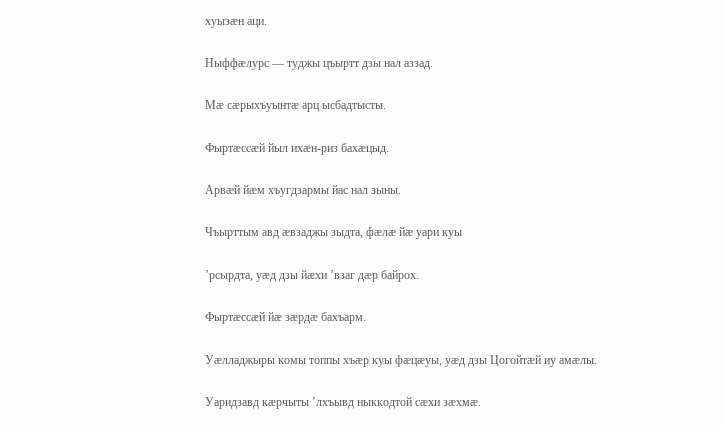хуызæн аци.

Ныффæлурс — туджы цъыртт дзы нал аззад.

Мæ сæрыхъуынтæ арц ысбадтысты.

Фыртæссæй йыл ихæн-риз бахæцыд.

Арвæй йæм хъугдзармы йас нал зыны.

Чъырттым авд æвзаджы зыдта, фæлæ йæ уари куы

’рсырдта, уæд дзы йæхи ’взаг дæр байрох.

Фыртæссæй йæ зæрдæ бахъарм.

Уæлладжыры комы топпы хъæр куы фæцæуы, уæд дзы Цогойтæй иу амæлы.

Уаридзавд кæрчыты ’лхъывд ныккодтой сæхи зæхмæ.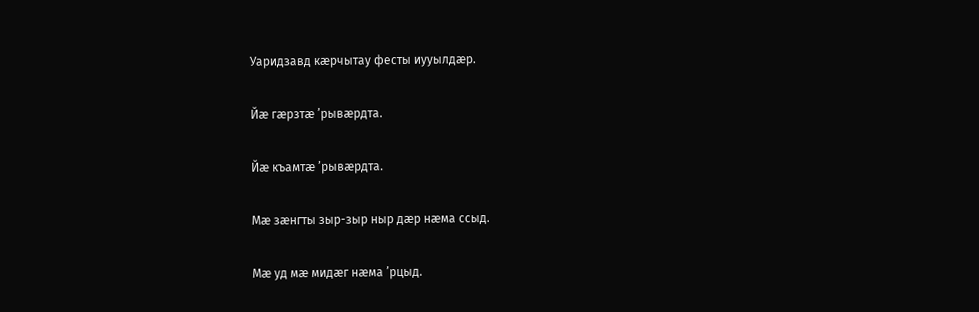Уаридзавд кæрчытау фесты иууылдæр.

Йæ гæрзтæ ’рывæрдта.

Йæ къамтæ ’рывæрдта.

Мæ зæнгты зыр-зыр ныр дæр нæма ссыд.

Мæ уд мæ мидæг нæма ’рцыд.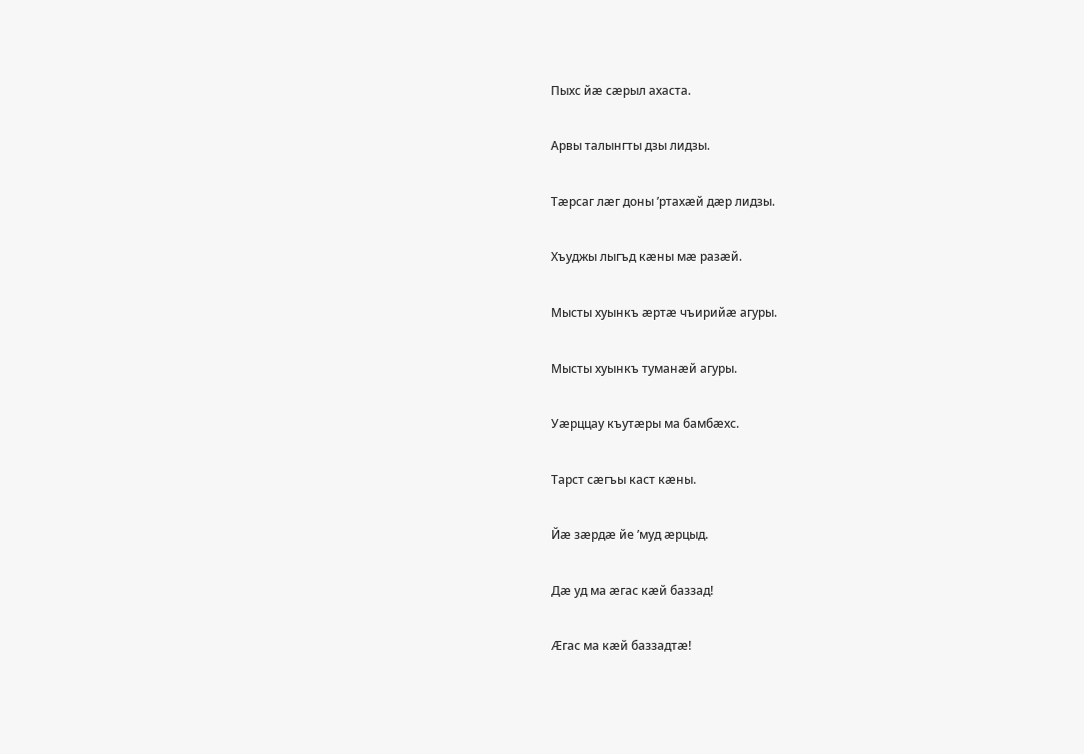Пыхс йæ сæрыл ахаста.

Арвы талынгты дзы лидзы.

Тæрсаг лæг доны ’ртахæй дæр лидзы.

Хъуджы лыгъд кæны мæ разæй.

Мысты хуынкъ æртæ чъирийæ агуры.

Мысты хуынкъ туманæй агуры.

Уæрццау къутæры ма бамбæхс.

Тарст сæгъы каст кæны.

Йæ зæрдæ йе ’муд æрцыд.

Дæ уд ма æгас кæй баззад!

Æгас ма кæй баззадтæ!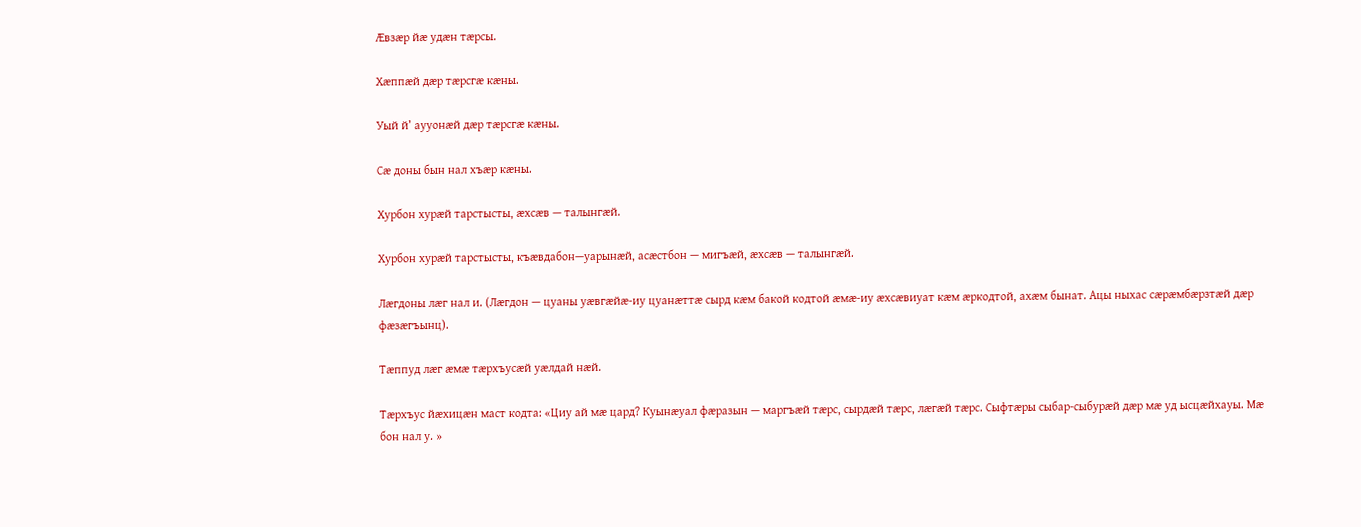Æвзæр йæ удæн тæрсы.

Хæппæй дæр тæрсгæ кæны.

Уый й’ аууонæй дæр тæрсгæ кæны.

Сæ доны бын нал хъæр кæны.

Хурбон хурæй тарстысты, æхсæв — талынгæй.

Хурбон хурæй тарстысты, къæвдабон—уарынæй, асæстбон — мигъæй, æхсæв — талынгæй.

Лæгдоны лæг нал и. (Лæгдон — цуаны уæвгæйæ-иу цуанæттæ сырд кæм бакой кодтой æмæ-иу æхсæвиуат кæм æркодтой, ахæм бынат. Ацы ныхас сæрæмбæрзтæй дæр фæзæгъынц).

Тæппуд лæг æмæ тæрхъусæй уæлдай нæй.

Тæрхъус йæхицæн маст кодта: «Циу ай мæ цард? Куынæуал фæразын — маргъæй тæрс, сырдæй тæрс, лæгæй тæрс. Сыфтæры сыбар-сыбурæй дæр мæ уд ысцæйхауы. Мæ бон нал у. »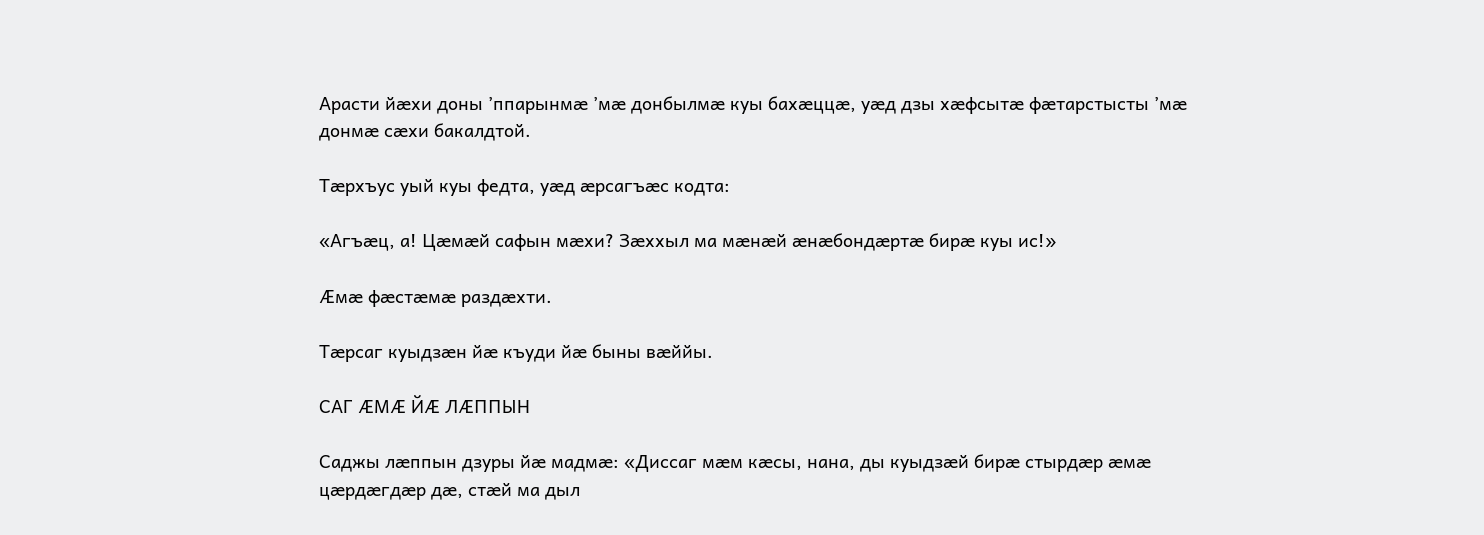Арасти йæхи доны ’ппарынмæ ’мæ донбылмæ куы бахæццæ, уæд дзы хæфсытæ фæтарстысты ’мæ донмæ сæхи бакалдтой.

Тæрхъус уый куы федта, уæд æрсагъæс кодта:

«Агъæц, а! Цæмæй сафын мæхи? Зæххыл ма мæнæй æнæбондæртæ бирæ куы ис!»

Æмæ фæстæмæ раздæхти.

Тæрсаг куыдзæн йæ къуди йæ быны вæййы.

САГ ÆМÆ ЙÆ ЛÆППЫН

Саджы лæппын дзуры йæ мадмæ: «Диссаг мæм кæсы, нана, ды куыдзæй бирæ стырдæр æмæ цæрдæгдæр дæ, стæй ма дыл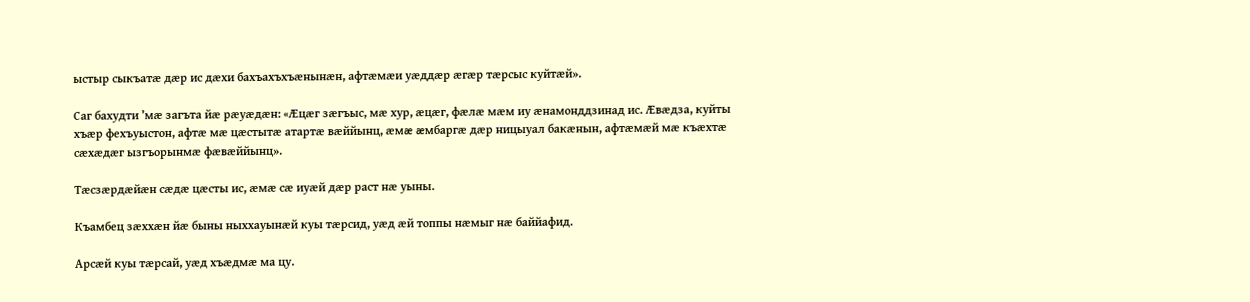ыстыр сыкъатæ дæр ис дæхи бахъахъхъæнынæн, афтæмæи уæддæр æгæр тæрсыс куйтæй».

Саг бахудти ’мæ загъта йæ рæуæдæн: «Æцæг зæгъыс, мæ хур, æцæг, фæлæ мæм иу æнамонддзинад ис. Æвæдза, куйты хъæр фехъуыстон, афтæ мæ цæстытæ атартæ вæййынц, æмæ æмбаргæ дæр ницыуал бакæнын, афтæмæй мæ къæхтæ сæхæдæг ызгъорынмæ фæвæййынц».

Тæсзæрдæйæн сæдæ цæсты ис, æмæ сæ иуæй дæр раст нæ уыны.

Къамбец зæххæн йæ быны ныххауынæй куы тæрсид, уæд æй топпы нæмыг нæ баййафид.

Арсæй куы тæрсай, уæд хъæдмæ ма цу.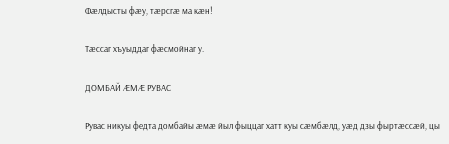Фæлдысты фæу, тæрсгæ ма кæн!

Тæссаг хъуыддаг фæсмойнаг у.

ДОМБАЙ ÆМÆ РУВАС

Рувас никуы федта домбайы æмæ йыл фыццаг хатт куы сæмбæлд, уæд дзы фыртæссæй, цы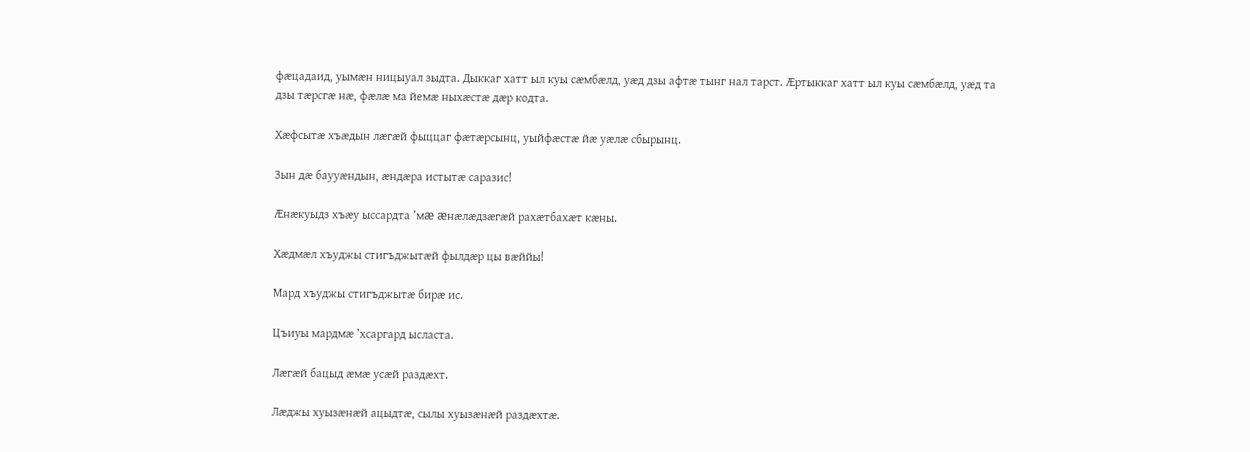фæцадаид, уымæн ницыуал зыдта. Дыккаг хатт ыл куы сæмбæлд, уæд дзы афтæ тынг нал тарст. Æртыккаг хатт ыл куы сæмбæлд, уæд та дзы тæрсгæ нæ, фæлæ ма йемæ ныхæстæ дæр кодта.

Хæфсытæ хъæдын лæгæй фыццаг фæтæрсынц, уыйфæстæ йæ уæлæ сбырынц.

Зын дæ баууæндын, æндæра истытæ саразис!

Æнæкуыдз хъæу ыссардта ’мæ æнæлæдзæгæй рахæтбахæт кæны.

Хæдмæл хъуджы стигъджытæй фылдæр цы вæййы!

Мард хъуджы стигъджытæ бирæ ис.

Цъиуы мардмæ ’хсаргард ысласта.

Лæгæй бацыд æмæ усæй раздæхт.

Лæджы хуызæнæй ацыдтæ, сылы хуызæнæй раздæхтæ.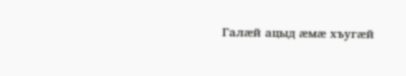Галæй ацыд æмæ хъугæй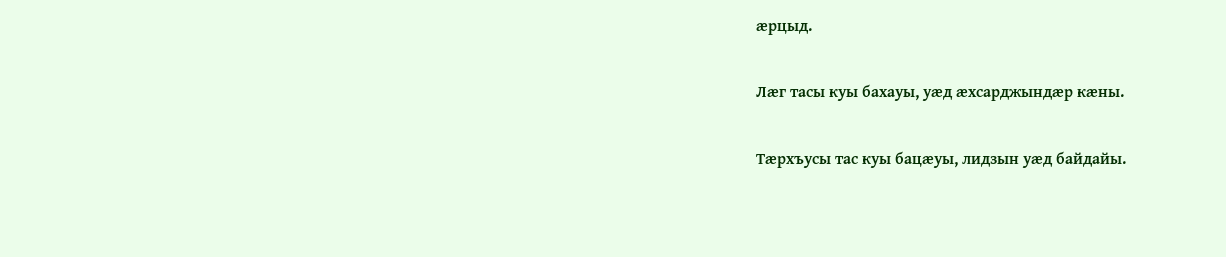æрцыд.

Лæг тасы куы бахауы, уæд æхсарджындæр кæны.

Тæрхъусы тас куы бацæуы, лидзын уæд байдайы.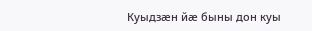Куыдзæн йæ быны дон куы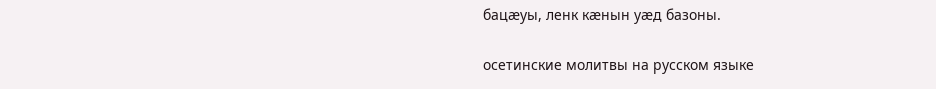бацæуы, ленк кæнын уæд базоны.

осетинские молитвы на русском языке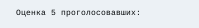Оценка 5 проголосовавших: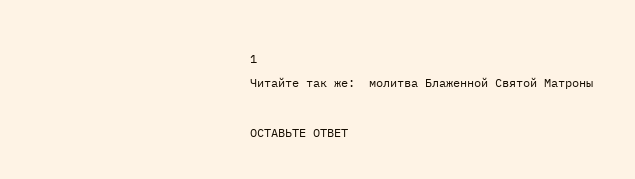1
Читайте так же:  молитва Блаженной Святой Матроны

ОСТАВЬТЕ ОТВЕТ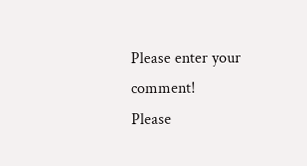Please enter your comment!
Please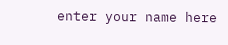enter your name here